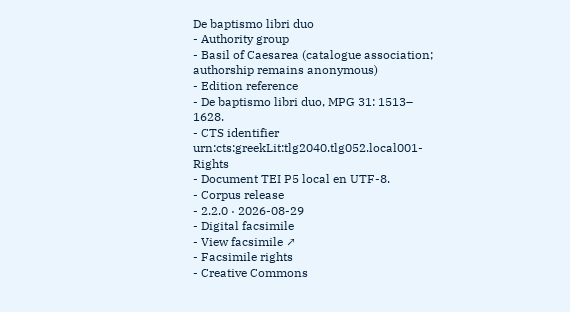De baptismo libri duo
- Authority group
- Basil of Caesarea (catalogue association; authorship remains anonymous)
- Edition reference
- De baptismo libri duo, MPG 31: 1513– 1628.
- CTS identifier
urn:cts:greekLit:tlg2040.tlg052.local001- Rights
- Document TEI P5 local en UTF-8.
- Corpus release
- 2.2.0 · 2026-08-29
- Digital facsimile
- View facsimile ↗
- Facsimile rights
- Creative Commons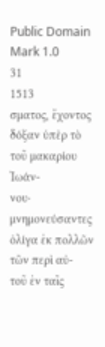Public Domain Mark 1.0
31
1513
σματος, ἔχοντος δόξαν ὑπὲρ τὸ τοῦ μακαρίου Ἰωάν-
νου· μνημονεύσαντες ὀλίγα ἐκ πολλῶν τῶν περὶ αὐ-
τοῦ ἐν ταῖς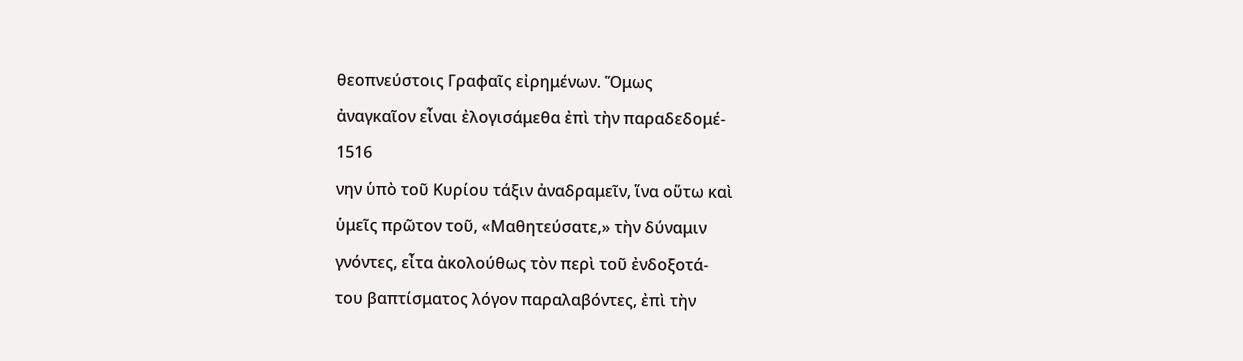θεοπνεύστοις Γραφαῖς εἰρημένων. Ὅμως
ἀναγκαῖον εἶναι ἐλογισάμεθα ἐπὶ τὴν παραδεδομέ-
1516
νην ὑπὸ τοῦ Κυρίου τάξιν ἀναδραμεῖν, ἵνα οὕτω καὶ
ὑμεῖς πρῶτον τοῦ, «Μαθητεύσατε,» τὴν δύναμιν
γνόντες, εἶτα ἀκολούθως τὸν περὶ τοῦ ἐνδοξοτά-
του βαπτίσματος λόγον παραλαβόντες, ἐπὶ τὴν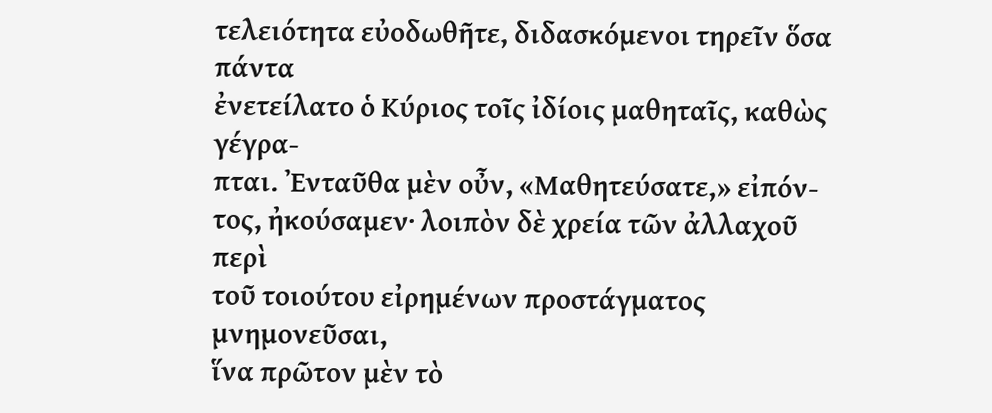τελειότητα εὐοδωθῆτε, διδασκόμενοι τηρεῖν ὅσα πάντα
ἐνετείλατο ὁ Κύριος τοῖς ἰδίοις μαθηταῖς, καθὼς γέγρα-
πται. Ἐνταῦθα μὲν οὖν, «Μαθητεύσατε,» εἰπόν-
τος, ἠκούσαμεν· λοιπὸν δὲ χρεία τῶν ἀλλαχοῦ περὶ
τοῦ τοιούτου εἰρημένων προστάγματος μνημονεῦσαι,
ἵνα πρῶτον μὲν τὸ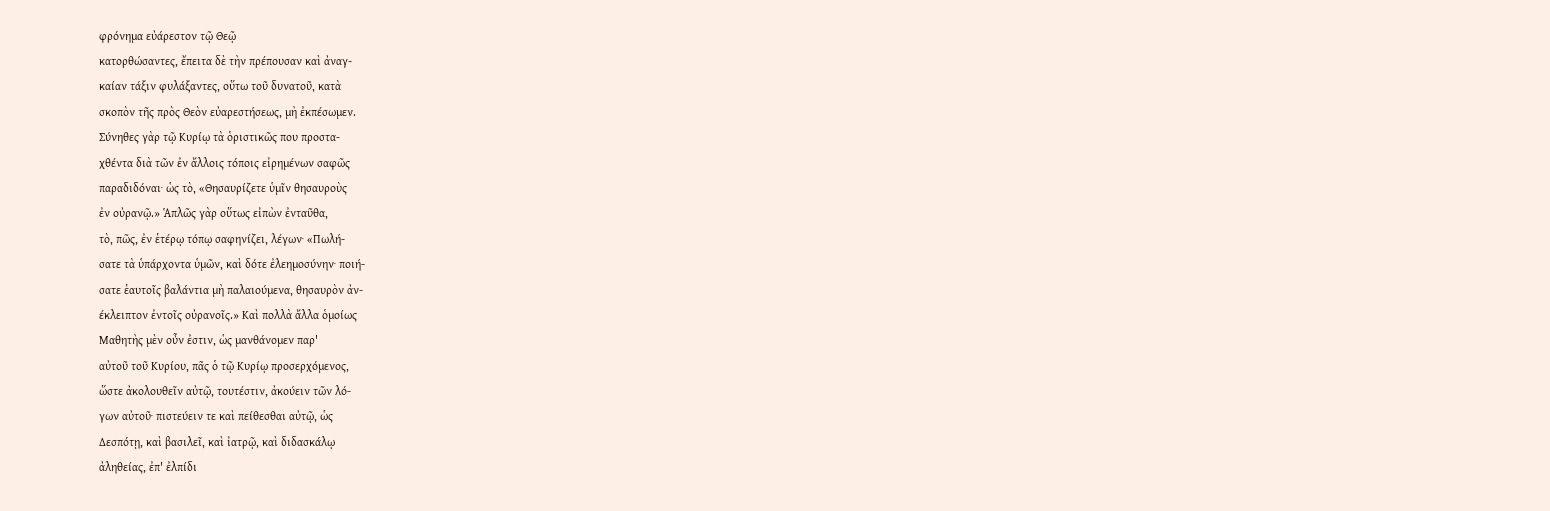φρόνημα εὐάρεστον τῷ Θεῷ
κατορθώσαντες, ἔπειτα δὲ τὴν πρέπουσαν καὶ ἀναγ-
καίαν τάξιν φυλάξαντες, οὕτω τοῦ δυνατοῦ, κατὰ
σκοπὸν τῆς πρὸς Θεὸν εὐαρεστήσεως, μὴ ἐκπέσωμεν.
Σύνηθες γὰρ τῷ Κυρίῳ τὰ ὁριστικῶς που προστα-
χθέντα διὰ τῶν ἐν ἄλλοις τόποις εἰρημένων σαφῶς
παραδιδόναι· ὡς τὸ, «Θησαυρίζετε ὑμῖν θησαυροὺς
ἐν οὐρανῷ.» Ἁπλῶς γὰρ οὕτως εἰπὼν ἐνταῦθα,
τὸ, πῶς, ἐν ἑτέρῳ τόπῳ σαφηνίζει, λέγων· «Πωλή-
σατε τὰ ὑπάρχοντα ὑμῶν, καὶ δότε ἐλεημοσύνην· ποιή-
σατε ἑαυτοῖς βαλάντια μὴ παλαιούμενα, θησαυρὸν ἀν-
έκλειπτον ἐντοῖς οὐρανοῖς.» Καὶ πολλὰ ἄλλα ὁμοίως
Μαθητὴς μὲν οὖν ἐστιν, ὡς μανθάνομεν παρ'
αὐτοῦ τοῦ Κυρίου, πᾶς ὁ τῷ Κυρίῳ προσερχόμενος,
ὥστε ἀκολουθεῖν αὐτῷ, τουτέστιν, ἀκούειν τῶν λό-
γων αὐτοῦ· πιστεύειν τε καὶ πείθεσθαι αὐτῷ, ὡς
Δεσπότῃ, καὶ βασιλεῖ, καὶ ἰατρῷ, καὶ διδασκάλῳ
ἀληθείας, ἐπ' ἐλπίδι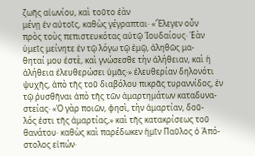ζωῆς αἰωνίου, καὶ τοῦτο ἐὰν
μένῃ ἐν αὐτοῖς, καθὼς γέγραπται· «Ἔλεγεν οὖν
πρὸς τοὺς πεπιστευκότας αὐτῷ Ἰουδαίους· Ἐὰν
ὑμεῖς μείνητε ἐν τῷ λόγω τῷ ἐμῷ, ἀληθῶς μα-
θηταί μου ἐστὲ, καὶ γνώσεσθε τὴν ἀλήθειαν, καὶ ἡ
ἀλήθεια ἐλευθερώσει ὑμᾶς·» ἐλευθερίαν δηλονότι
ψυχῆς, ἀπὸ τῆς τοῦ διαβόλου πικρᾶς τυραννίδος, ἐν
τῷ ῥυσθῆναι ἀπὸ τῆς τῶν ἁμαρτημάτων καταδυνα-
στείας· «Ὁ γὰρ ποιῶν, φησὶ, τὴν ἁμαρτίαν, δοῦ-
λός ἐστι τῆς ἁμαρτίας,» καὶ τῆς κατακρίσεως τοῦ
θανάτου· καθὼς καὶ παρέδωκεν ἡμῖν Παῦλος ὁ Ἀπό-
στολος εἰπών·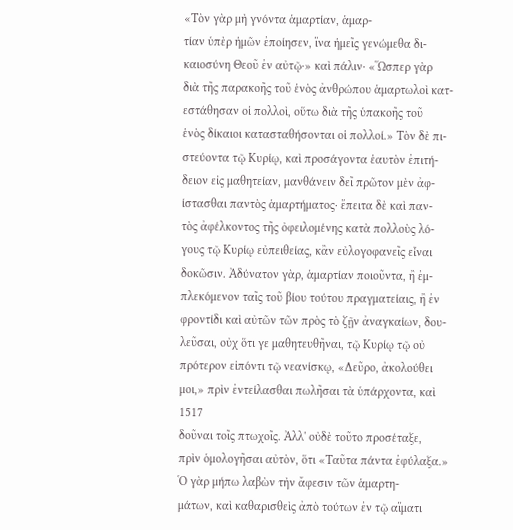«Τὸν γὰρ μὴ γνόντα ἁμαρτίαν, ἁμαρ-
τίαν ὑπὲρ ἡμῶν ἐποίησεν, ἵνα ἡμεῖς γενώμεθα δι-
καιοσύνη Θεοῦ ἐν αὐτῷ·» καὶ πάλιν· «Ὥσπερ γὰρ
διὰ τῆς παρακοῆς τοῦ ἑνὸς ἀνθρώπου ἁμαρτωλοὶ κατ-
εστάθησαν οἱ πολλοὶ, οὕτω διὰ τῆς ὑπακοῆς τοῦ
ἑνὸς δίκαιοι κατασταθήσονται οἱ πολλοί.» Τὸν δὲ πι-
στεύοντα τῷ Κυρίῳ, καὶ προσάγοντα ἑαυτὸν ἐπιτή-
δειον εἰς μαθητείαν, μανθάνειν δεῖ πρῶτον μὲν ἀφ-
ίστασθαι παντὸς ἁμαρτήματος· ἔπειτα δὲ καὶ παν-
τὸς ἀφέλκοντος τῆς ὀφειλομένης κατὰ πολλοὺς λό-
γους τῷ Κυρίῳ εὐπειθείας, κἂν εὐλογοφανεῖς εἶναι
δοκῶσιν. Ἀδύνατον γὰρ, ἁμαρτίαν ποιοῦντα, ἢ ἐμ-
πλεκόμενον ταῖς τοῦ βίου τούτου πραγματείαις, ἢ ἐν
φροντίδι καὶ αὐτῶν τῶν πρὸς τὸ ζῇν ἀναγκαίων, δου-
λεῦσαι, οὐχ ὅτι γε μαθητευθῆναι, τῷ Κυρίῳ τῷ οὐ
πρότερον εἰπόντι τῷ νεανίσκῳ, «Δεῦρο, ἀκολούθει
μοι,» πρὶν ἐντείλασθαι πωλῆσαι τὰ ὑπάρχοντα, καὶ
1517
δοῦναι τοῖς πτωχοῖς. Ἀλλ' οὐδὲ τοῦτο προσέταξε,
πρὶν ὁμολογῆσαι αὐτὸν, ὅτι «Ταῦτα πάντα ἐφύλαξα.»
Ὁ γὰρ μήπω λαβὼν τὴν ἄφεσιν τῶν ἁμαρτη-
μάτων, καὶ καθαρισθεὶς ἀπὸ τούτων ἐν τῷ αἵματι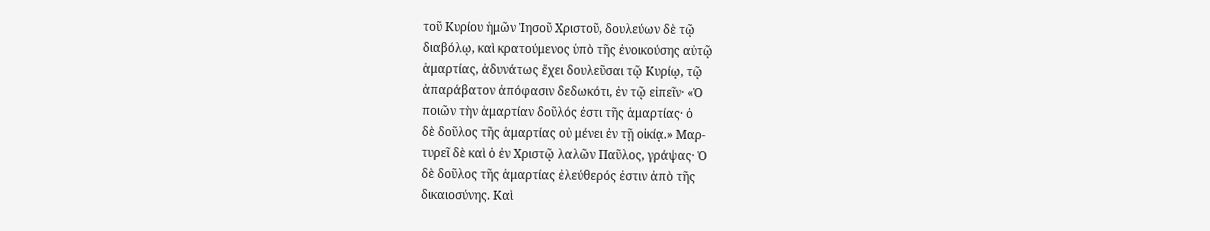τοῦ Κυρίου ἡμῶν Ἰησοῦ Χριστοῦ, δουλεύων δὲ τῷ
διαβόλῳ, καὶ κρατούμενος ὑπὸ τῆς ἐνοικούσης αὐτῷ
ἁμαρτίας, ἀδυνάτως ἔχει δουλεῦσαι τῷ Κυρίῳ, τῷ
ἀπαράβατον ἀπόφασιν δεδωκότι, ἐν τῷ εἰπεῖν· «Ὁ
ποιῶν τὴν ἁμαρτίαν δοῦλός ἐστι τῆς ἁμαρτίας· ὁ
δὲ δοῦλος τῆς ἁμαρτίας οὐ μένει ἐν τῇ οἰκίᾳ.» Μαρ-
τυρεῖ δὲ καὶ ὁ ἐν Χριστῷ λαλῶν Παῦλος, γράψας· Ὁ
δὲ δοῦλος τῆς ἁμαρτίας ἐλεύθερός ἐστιν ἀπὸ τῆς
δικαιοσύνης. Καὶ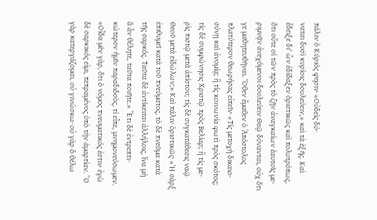πάλιν ὁ Κύριός φησιν· «Οὐδεὶς δύ-
ναται δυσὶ κυρίοις δουλεύειν,» καὶ τὰ ἑξῆς. Καὶ
ἔδειξε δι' ὧν ἐδίδαξεν ὁριστικῶς καὶ πολυτρόπως,
ὅτι οὔτε οἱ τῶν πρὸς τὸ ζῇν ἀναγκαίων ἑαυτοῖς με-
ριμνᾷν ἀνεχόμενοι δουλεύειν Θεῷ δύνανται, οὐχ ὅτι
γε μαθητευθῆναι. Ὅθεν ἔμαθεν ὁ Ἀπόστολος
πλατύτερον θεωρήσας εἰπεῖν· «Τίς μετοχὴ δικαιο-
σύνῃ καὶ ἀνομίᾳ; ἢ τίς κοινωνία φωτὶ πρὸς σκότος;
τίς δὲ συμφώνησις Χριστῷ πρὸς Βελίαρ; ἢ τίς με-
ρὶς πιστῷ μετὰ ἀπίστου; τίς δὲ συγκατάθεσις ναῷ
Θεοῦ μετὰ εἰδώλων;» Καὶ πάλιν ὁριστικῶς· «Ἡ σὰρξ
ἐπιθυμεῖ κατὰ τοῦ πνεύματος, τὸ δὲ πνεῦμα κατὰ
τῆς σαρκός. Ταῦτα δὲ ἀντίκειται ἀλλήλοις, ἵνα μὴ
ἃ ἂν θέλητε, ταῦτα ποιῆτε.» Ἔτι δὲ ἐντρεπτι-
κώτερον ἡμῖν παραδιδοὺς, τί εἶπε, μνημονεύσωμεν.
«Οἶδα μὲν γὰρ, ὅτι ὁ νόμος πνευματικός ἐστιν· ἐγὼ
δὲ σαρκικός εἰμι, πεπραμένος ὑπὸ τὴν ἁμαρτίαν. Ὃ
γὰρ κατεργάζομαι, οὐ γινώσκω· οὐ γὰρ ὃ θέλω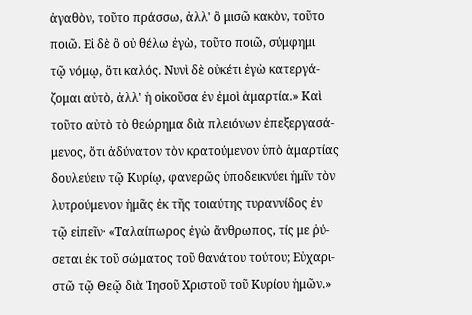ἀγαθὸν, τοῦτο πράσσω, ἀλλ' ὃ μισῶ κακὸν, τοῦτο
ποιῶ. Εἰ δὲ ὃ οὐ θέλω ἐγὼ, τοῦτο ποιῶ, σύμφημι
τῷ νόμῳ, ὅτι καλός. Νυνὶ δὲ οὐκέτι ἐγὼ κατεργά-
ζομαι αὐτὸ, ἀλλ' ἡ οἰκοῦσα ἐν ἐμοὶ ἁμαρτία.» Καὶ
τοῦτο αὐτὸ τὸ θεώρημα διὰ πλειόνων ἐπεξεργασά-
μενος, ὅτι ἀδύνατον τὸν κρατούμενον ὑπὸ ἁμαρτίας
δουλεύειν τῷ Κυρίῳ, φανερῶς ὑποδεικνύει ἡμῖν τὸν
λυτρούμενον ἡμᾶς ἐκ τῆς τοιαύτης τυραννίδος ἐν
τῷ εἰπεῖν· «Ταλαίπωρος ἐγὼ ἄνθρωπος, τίς με ῥύ-
σεται ἐκ τοῦ σώματος τοῦ θανάτου τούτου; Εὐχαρι-
στῶ τῷ Θεῷ διὰ Ἰησοῦ Χριστοῦ τοῦ Κυρίου ἡμῶν.»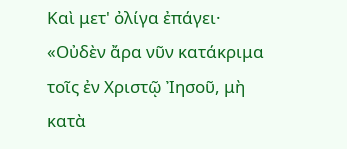Καὶ μετ' ὀλίγα ἐπάγει· «Οὐδὲν ἄρα νῦν κατάκριμα
τοῖς ἐν Χριστῷ Ἰησοῦ, μὴ κατὰ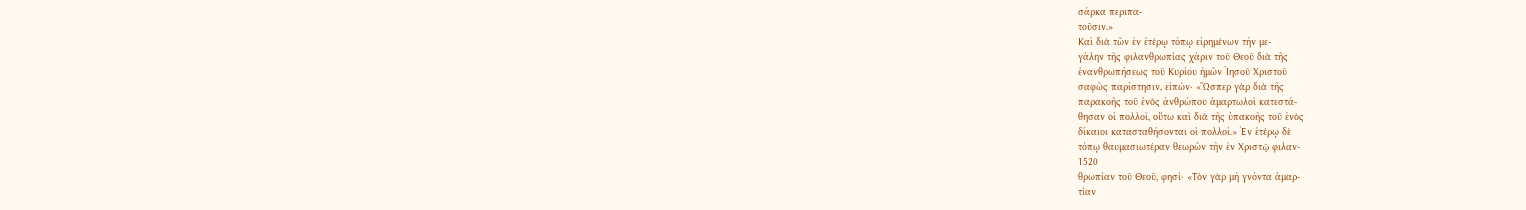σάρκα περιπα-
τοῦσιν.»
Καὶ διὰ τῶν ἐν ἑτέρῳ τόπῳ εἰρημένων τὴν με-
γάλην τῆς φιλανθρωπίας χάριν τοῦ Θεοῦ διὰ τῆς
ἐνανθρωπήσεως τοῦ Κυρίου ἡμῶν Ἰησοῦ Χριστοῦ
σαφῶς παρίστησιν, εἰπών· «Ὥσπερ γὰρ διὰ τῆς
παρακοῆς τοῦ ἑνὸς ἀνθρώπου ἁμαρτωλοὶ κατεστά-
θησαν οἱ πολλοὶ, οὕτω καὶ διὰ τῆς ὑπακοῆς τοῦ ἑνὸς
δίκαιοι κατασταθήσονται οἱ πολλοί.» Ἐν ἑτέρῳ δὲ
τόπῳ θαυμασιωτέραν θεωρῶν τὴν ἐν Χριστῷ φιλαν-
1520
θρωπίαν τοῦ Θεοῦ, φησί· «Τὸν γὰρ μὴ γνόντα ἁμαρ-
τίαν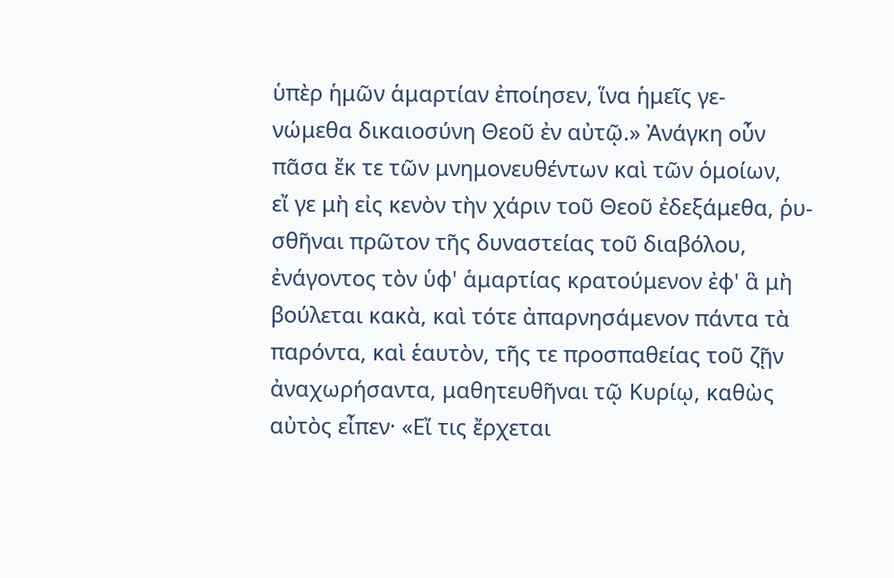ὑπὲρ ἡμῶν ἁμαρτίαν ἐποίησεν, ἵνα ἡμεῖς γε-
νώμεθα δικαιοσύνη Θεοῦ ἐν αὐτῷ.» Ἀνάγκη οὖν
πᾶσα ἔκ τε τῶν μνημονευθέντων καὶ τῶν ὁμοίων,
εἴ γε μὴ εἰς κενὸν τὴν χάριν τοῦ Θεοῦ ἐδεξάμεθα, ῥυ-
σθῆναι πρῶτον τῆς δυναστείας τοῦ διαβόλου,
ἐνάγοντος τὸν ὑφ' ἁμαρτίας κρατούμενον ἐφ' ἃ μὴ
βούλεται κακὰ, καὶ τότε ἀπαρνησάμενον πάντα τὰ
παρόντα, καὶ ἑαυτὸν, τῆς τε προσπαθείας τοῦ ζῇν
ἀναχωρήσαντα, μαθητευθῆναι τῷ Κυρίῳ, καθὼς
αὐτὸς εἶπεν· «Εἴ τις ἔρχεται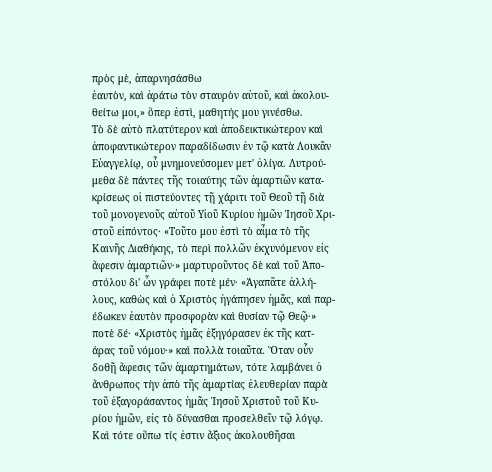πρὸς μὲ, ἀπαρνησάσθω
ἑαυτὸν, καὶ ἀράτω τὸν σταυρὸν αὑτοῦ, καὶ ἀκολου-
θείτω μοι,» ὅπερ ἐστὶ, μαθητής μου γινέσθω.
Τὸ δὲ αὐτὸ πλατύτερον καὶ ἀποδεικτικώτερον καὶ
ἀποφαντικώτερον παραδίδωσιν ἐν τῷ κατὰ Λουκᾶν
Εὐαγγελίῳ, οὗ μνημονεύσομεν μετ' ὀλίγα. Λυτρού-
μεθα δὲ πάντες τῆς τοιαύτης τῶν ἁμαρτιῶν κατα-
κρίσεως οἱ πιστεύοντες τῇ χάριτι τοῦ Θεοῦ τῇ διὰ
τοῦ μονογενοῦς αὐτοῦ Υἱοῦ Κυρίου ἡμῶν Ἰησοῦ Χρι-
στοῦ εἰπόντος· «Τοῦτο μου ἐστὶ τὸ αἷμα τὸ τῆς
Καινῆς Διαθήκης, τὸ περὶ πολλῶν ἐκχυνόμενον εἰς
ἄφεσιν ἁμαρτιῶν·» μαρτυροῦντος δὲ καὶ τοῦ Ἀπο-
στόλου δι' ὧν γράφει ποτὲ μέν· «Ἀγαπᾶτε ἀλλή-
λους, καθὼς καὶ ὁ Χριστὸς ἠγάπησεν ἡμᾶς, καὶ παρ-
έδωκεν ἑαυτὸν προσφορὰν καὶ θυσίαν τῷ Θεῷ·»
ποτὲ δέ· «Χριστὸς ἡμᾶς ἐξηγόρασεν ἐκ τῆς κατ-
άρας τοῦ νόμου·» καὶ πολλὰ τοιαῦτα. Ὅταν οὖν
δοθῇ ἄφεσις τῶν ἁμαρτημάτων, τότε λαμβάνει ὁ
ἄνθρωπος τὴν ἀπὸ τῆς ἁμαρτίας ἐλευθερίαν παρὰ
τοῦ ἐξαγοράσαντος ἡμᾶς Ἰησοῦ Χριστοῦ τοῦ Κυ-
ρίου ἡμῶν, εἰς τὸ δύνασθαι προσελθεῖν τῷ λόγῳ.
Καὶ τότε οὔπω τίς ἐστιν ἄξιος ἀκολουθῆσαι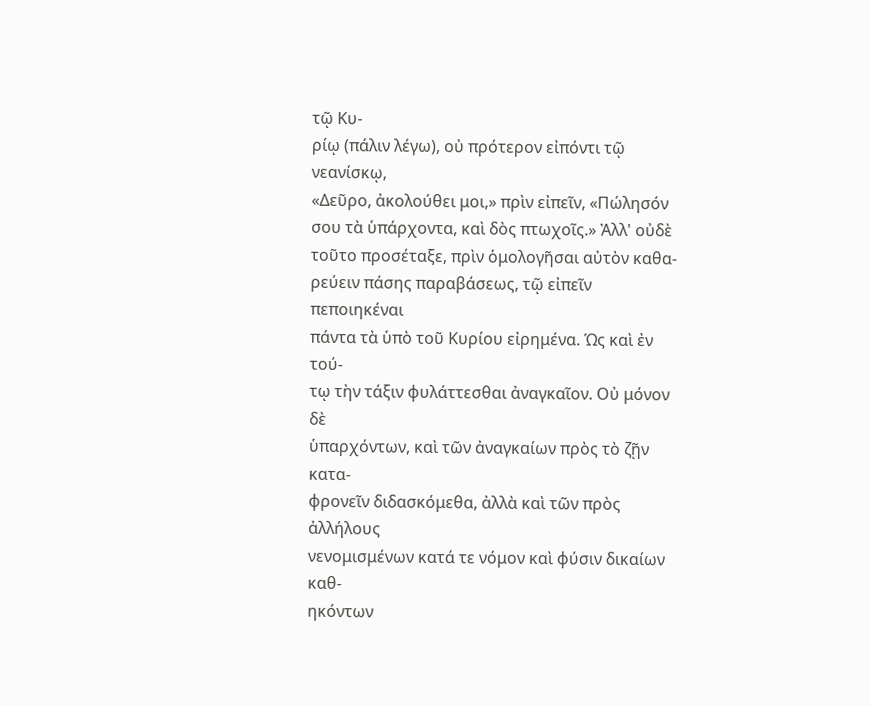τῷ Κυ-
ρίῳ (πάλιν λέγω), οὐ πρότερον εἰπόντι τῷ νεανίσκῳ,
«Δεῦρο, ἀκολούθει μοι,» πρὶν εἰπεῖν, «Πώλησόν
σου τὰ ὑπάρχοντα, καὶ δὸς πτωχοῖς.» Ἀλλ' οὐδὲ
τοῦτο προσέταξε, πρὶν ὁμολογῆσαι αὐτὸν καθα-
ρεύειν πάσης παραβάσεως, τῷ εἰπεῖν πεποιηκέναι
πάντα τὰ ὑπὸ τοῦ Κυρίου εἰρημένα. Ὡς καὶ ἐν τού-
τῳ τὴν τάξιν φυλάττεσθαι ἀναγκαῖον. Οὐ μόνον δὲ
ὑπαρχόντων, καὶ τῶν ἀναγκαίων πρὸς τὸ ζῇν κατα-
φρονεῖν διδασκόμεθα, ἀλλὰ καὶ τῶν πρὸς ἀλλήλους
νενομισμένων κατά τε νόμον καὶ φύσιν δικαίων καθ-
ηκόντων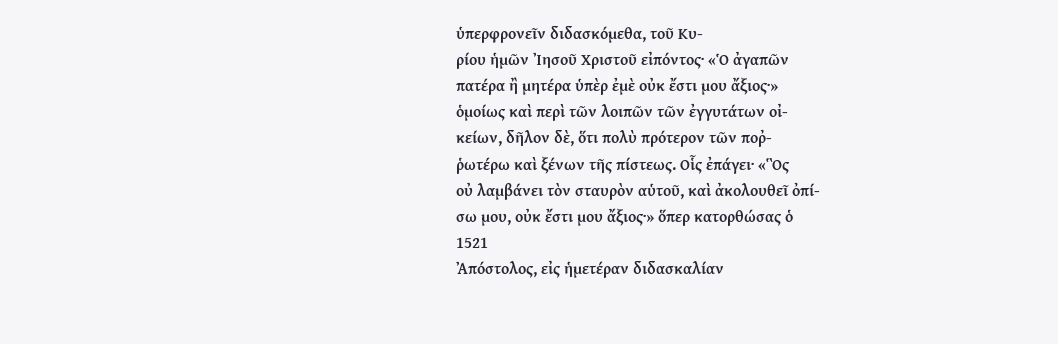ὑπερφρονεῖν διδασκόμεθα, τοῦ Κυ-
ρίου ἡμῶν Ἰησοῦ Χριστοῦ εἰπόντος· «Ὁ ἀγαπῶν
πατέρα ἢ μητέρα ὑπὲρ ἐμὲ οὐκ ἔστι μου ἄξιος·»
ὁμοίως καὶ περὶ τῶν λοιπῶν τῶν ἐγγυτάτων οἰ-
κείων, δῆλον δὲ, ὅτι πολὺ πρότερον τῶν ποῤ-
ῥωτέρω καὶ ξένων τῆς πίστεως. Οἷς ἐπάγει· «Ὃς
οὐ λαμβάνει τὸν σταυρὸν αὑτοῦ, καὶ ἀκολουθεῖ ὀπί-
σω μου, οὐκ ἔστι μου ἄξιος·» ὅπερ κατορθώσας ὁ
1521
Ἀπόστολος, εἰς ἡμετέραν διδασκαλίαν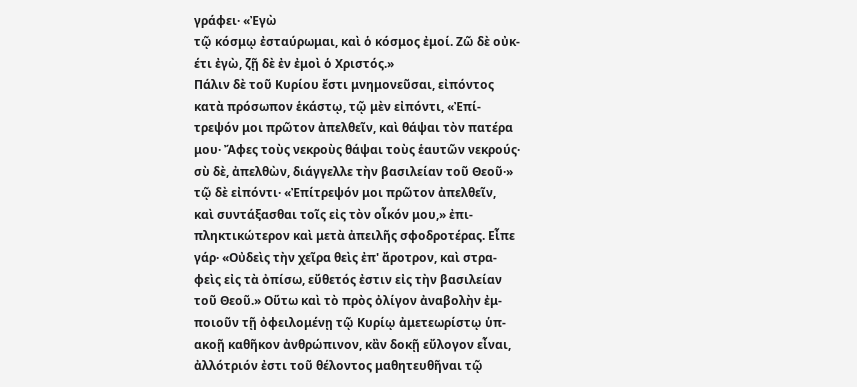γράφει· «Ἐγὼ
τῷ κόσμῳ ἐσταύρωμαι, καὶ ὁ κόσμος ἐμοί. Ζῶ δὲ οὐκ-
έτι ἐγὼ, ζῇ δὲ ἐν ἐμοὶ ὁ Χριστός.»
Πάλιν δὲ τοῦ Κυρίου ἔστι μνημονεῦσαι, εἰπόντος
κατὰ πρόσωπον ἑκάστῳ, τῷ μὲν εἰπόντι, «Ἐπί-
τρεψόν μοι πρῶτον ἀπελθεῖν, καὶ θάψαι τὸν πατέρα
μου· Ἄφες τοὺς νεκροὺς θάψαι τοὺς ἑαυτῶν νεκρούς·
σὺ δὲ, ἀπελθὼν, διάγγελλε τὴν βασιλείαν τοῦ Θεοῦ·»
τῷ δὲ εἰπόντι· «Ἐπίτρεψόν μοι πρῶτον ἀπελθεῖν,
καὶ συντάξασθαι τοῖς εἰς τὸν οἶκόν μου,» ἐπι-
πληκτικώτερον καὶ μετὰ ἀπειλῆς σφοδροτέρας. Εἶπε
γάρ· «Οὐδεὶς τὴν χεῖρα θεὶς ἐπ' ἄροτρον, καὶ στρα-
φεὶς εἰς τὰ ὀπίσω, εὔθετός ἐστιν εἰς τὴν βασιλείαν
τοῦ Θεοῦ.» Οὕτω καὶ τὸ πρὸς ὀλίγον ἀναβολὴν ἐμ-
ποιοῦν τῇ ὀφειλομένῃ τῷ Κυρίῳ ἀμετεωρίστῳ ὑπ-
ακοῇ καθῆκον ἀνθρώπινον, κἂν δοκῇ εὔλογον εἶναι,
ἀλλότριόν ἐστι τοῦ θέλοντος μαθητευθῆναι τῷ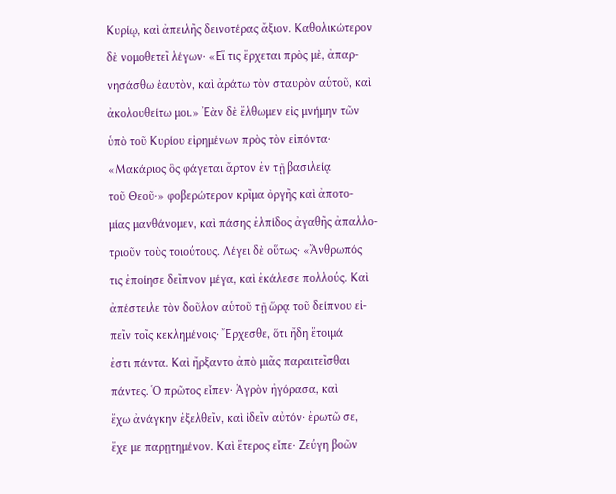Κυρίῳ, καὶ ἀπειλῆς δεινοτέρας ἄξιον. Καθολικώτερον
δὲ νομοθετεῖ λέγων· «Εἴ τις ἔρχεται πρὸς μὲ, ἀπαρ-
νησάσθω ἑαυτὸν, καὶ ἀράτω τὸν σταυρὸν αὑτοῦ, καὶ
ἀκολουθείτω μοι.» Ἐὰν δὲ ἔλθωμεν εἰς μνήμην τῶν
ὑπὸ τοῦ Κυρίου εἰρημένων πρὸς τὸν εἰπόντα·
«Μακάριος ὃς φάγεται ἄρτον ἐν τῇ βασιλείᾳ
τοῦ Θεοῦ·» φοβερώτερον κρῖμα ὀργῆς καὶ ἀποτο-
μίας μανθάνομεν, καὶ πάσης ἐλπίδος ἀγαθῆς ἀπαλλο-
τριοῦν τοὺς τοιούτους. Λέγει δὲ οὕτως· «Ἄνθρωπός
τις ἐποίησε δεῖπνον μέγα, καὶ ἐκάλεσε πολλούς. Καὶ
ἀπέστειλε τὸν δοῦλον αὑτοῦ τῇ ὥρᾳ τοῦ δείπνου εἰ-
πεῖν τοῖς κεκλημένοις· Ἔρχεσθε, ὅτι ἤδη ἕτοιμά
ἐστι πάντα. Καὶ ἤρξαντο ἀπὸ μιᾶς παραιτεῖσθαι
πάντες. Ὁ πρῶτος εἶπεν· Ἀγρὸν ἠγόρασα, καὶ
ἔχω ἀνάγκην ἐξελθεῖν, καὶ ἰδεῖν αὐτόν· ἐρωτῶ σε,
ἔχε με παρῃτημένον. Καὶ ἕτερος εἶπε· Ζεύγη βοῶν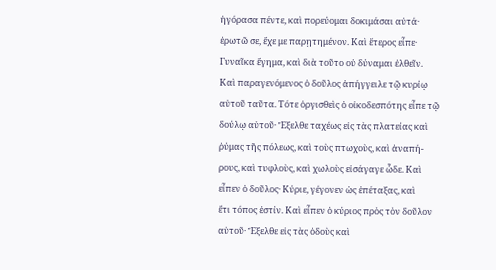ἠγόρασα πέντε, καὶ πορεύομαι δοκιμάσαι αὐτά·
ἐρωτῶ σε, ἔχε με παρῃτημένον. Καὶ ἕτερος εἶπε·
Γυναῖκα ἔγημα, καὶ διὰ τοῦτο οὐ δύναμαι ἐλθεῖν.
Καὶ παραγενόμενος ὁ δοῦλος ἀπήγγειλε τῷ κυρίῳ
αὑτοῦ ταῦτα. Τότε ὀργισθεὶς ὁ οἰκοδεσπότης εἶπε τῷ
δούλῳ αὑτοῦ· Ἔξελθε ταχέως εἰς τὰς πλατείας καὶ
ῥύμας τῆς πόλεως, καὶ τοὺς πτωχοὺς, καὶ ἀναπή-
ρους, καὶ τυφλοὺς, καὶ χωλοὺς εἰσάγαγε ὧδε. Καὶ
εἶπεν ὁ δοῦλος· Κύριε, γέγονεν ὡς ἐπέταξας, καὶ
ἔτι τόπος ἐστίν. Καὶ εἶπεν ὁ κύριος πρὸς τὸν δοῦλον
αὑτοῦ· Ἔξελθε εἰς τὰς ὁδοὺς καὶ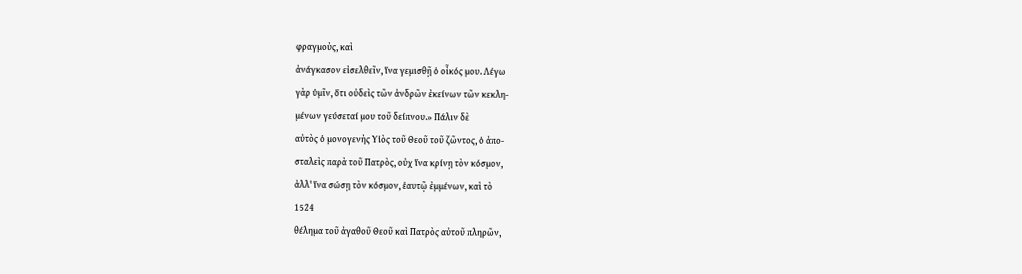φραγμοὺς, καὶ
ἀνάγκασον εἰσελθεῖν, ἵνα γεμισθῇ ὁ οἶκός μου. Λέγω
γὰρ ὑμῖν, ὅτι οὐδεὶς τῶν ἀνδρῶν ἐκείνων τῶν κεκλη-
μένων γεύσεταί μου τοῦ δείπνου.» Πάλιν δὲ
αὐτὸς ὁ μονογενὴς Υἱὸς τοῦ Θεοῦ τοῦ ζῶντος, ὁ ἀπο-
σταλεὶς παρὰ τοῦ Πατρὸς, οὐχ ἵνα κρίνῃ τὸν κόσμον,
ἀλλ' ἵνα σώσῃ τὸν κόσμον, ἑαυτῷ ἐμμένων, καὶ τὸ
1524
θέλημα τοῦ ἀγαθοῦ Θεοῦ καὶ Πατρὸς αὐτοῦ πληρῶν,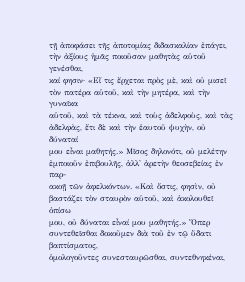τῇ ἀποφάσει τῆς ἀποτομίας διδασκαλίαν ἐπάγει,
τὴν ἀξίους ἡμᾶς ποιοῦσαν μαθητὰς αὑτοῦ γενέσθαι,
καί φησιν· «Εἴ τις ἔρχεται πρὸς μὲ, καὶ οὐ μισεῖ
τὸν πατέρα αὑτοῦ, καὶ τὴν μητέρα, καὶ τὴν γυναῖκα
αὑτοῦ, καὶ τὰ τέκνα, καὶ τοὺς ἀδελφοὺς, καὶ τὰς
ἀδελφὰς, ἔτι δὲ καὶ τὴν ἑαυτοῦ ψυχὴν, οὐ δύναταί
μου εἶναι μαθητής.» Μῖσος δηλονότι, οὐ μελέτην
ἐμποιοῦν ἐπιβουλῆς, ἀλλ' ἀρετὴν θεοσεβείας ἐν παρ-
ακοῇ τῶν ἀφελκόντων. «Καὶ ὅστις, φησὶν, οὐ
βαστάζει τὸν σταυρὸν αὑτοῦ, καὶ ἀκολουθεῖ ὀπίσω
μου, οὐ δύναται εἶναί μου μαθητής.» Ὅπερ συντεθεῖσθαι δοκοῦμεν διὰ τοῦ ἐν τῷ ὕδατι βαπτίσματος,
ὁμολογοῦντες συνεσταυρῶσθαι, συντεθνηκέναι,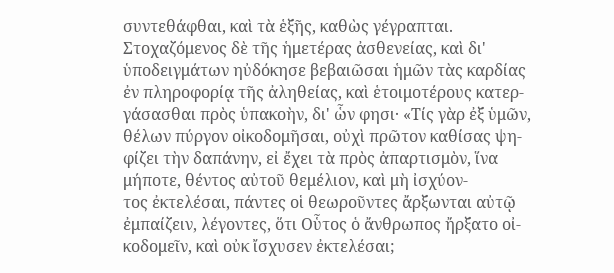συντεθάφθαι, καὶ τὰ ἑξῆς, καθὼς γέγραπται.
Στοχαζόμενος δὲ τῆς ἡμετέρας ἀσθενείας, καὶ δι'
ὑποδειγμάτων ηὐδόκησε βεβαιῶσαι ἡμῶν τὰς καρδίας
ἐν πληροφορίᾳ τῆς ἀληθείας, καὶ ἑτοιμοτέρους κατερ-
γάσασθαι πρὸς ὑπακοὴν, δι' ὧν φησι· «Τίς γὰρ ἐξ ὑμῶν,
θέλων πύργον οἰκοδομῆσαι, οὐχὶ πρῶτον καθίσας ψη-
φίζει τὴν δαπάνην, εἰ ἔχει τὰ πρὸς ἀπαρτισμὸν, ἵνα
μήποτε, θέντος αὐτοῦ θεμέλιον, καὶ μὴ ἰσχύον-
τος ἐκτελέσαι, πάντες οἱ θεωροῦντες ἄρξωνται αὐτῷ
ἐμπαίζειν, λέγοντες, ὅτι Οὗτος ὁ ἄνθρωπος ἤρξατο οἰ-
κοδομεῖν, καὶ οὐκ ἴσχυσεν ἐκτελέσαι;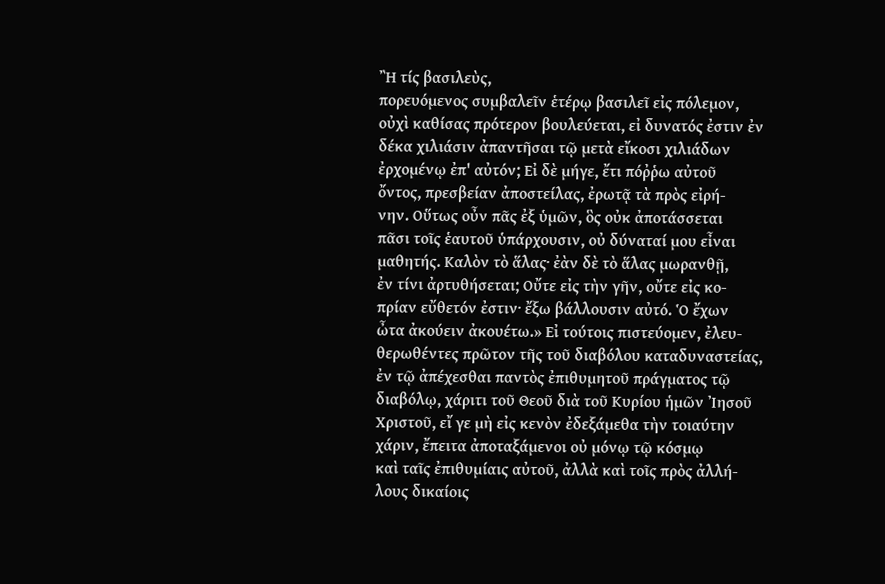Ἢ τίς βασιλεὺς,
πορευόμενος συμβαλεῖν ἑτέρῳ βασιλεῖ εἰς πόλεμον,
οὐχὶ καθίσας πρότερον βουλεύεται, εἰ δυνατός ἐστιν ἐν
δέκα χιλιάσιν ἀπαντῆσαι τῷ μετὰ εἴκοσι χιλιάδων
ἐρχομένῳ ἐπ' αὐτόν; Εἰ δὲ μήγε, ἔτι πόῤῥω αὐτοῦ
ὄντος, πρεσβείαν ἀποστείλας, ἐρωτᾷ τὰ πρὸς εἰρή-
νην. Οὕτως οὖν πᾶς ἐξ ὑμῶν, ὃς οὐκ ἀποτάσσεται
πᾶσι τοῖς ἑαυτοῦ ὑπάρχουσιν, οὐ δύναταί μου εἶναι
μαθητής. Καλὸν τὸ ἅλας· ἐὰν δὲ τὸ ἅλας μωρανθῇ,
ἐν τίνι ἀρτυθήσεται; Οὔτε εἰς τὴν γῆν, οὔτε εἰς κο-
πρίαν εὔθετόν ἐστιν· ἔξω βάλλουσιν αὐτό. Ὁ ἔχων
ὦτα ἀκούειν ἀκουέτω.» Εἰ τούτοις πιστεύομεν, ἐλευ-
θερωθέντες πρῶτον τῆς τοῦ διαβόλου καταδυναστείας,
ἐν τῷ ἀπέχεσθαι παντὸς ἐπιθυμητοῦ πράγματος τῷ
διαβόλῳ, χάριτι τοῦ Θεοῦ διὰ τοῦ Κυρίου ἡμῶν Ἰησοῦ
Χριστοῦ, εἴ γε μὴ εἰς κενὸν ἐδεξάμεθα τὴν τοιαύτην
χάριν, ἔπειτα ἀποταξάμενοι οὐ μόνῳ τῷ κόσμῳ
καὶ ταῖς ἐπιθυμίαις αὐτοῦ, ἀλλὰ καὶ τοῖς πρὸς ἀλλή-
λους δικαίοις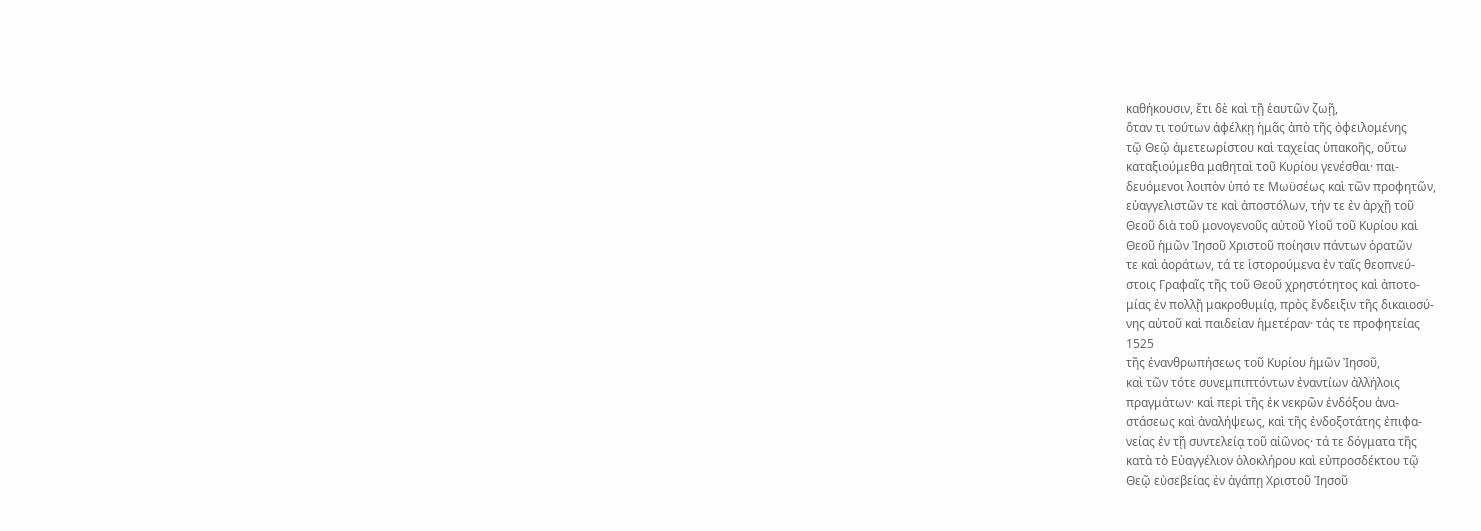καθήκουσιν, ἔτι δὲ καὶ τῇ ἑαυτῶν ζωῇ,
ὅταν τι τούτων ἀφέλκῃ ἡμᾶς ἀπὸ τῆς ὀφειλομένης
τῷ Θεῷ ἀμετεωρίστου καὶ ταχείας ὑπακοῆς, οὕτω
καταξιούμεθα μαθηταὶ τοῦ Κυρίου γενέσθαι· παι-
δευόμενοι λοιπὸν ὑπό τε Μωϋσέως καὶ τῶν προφητῶν,
εὐαγγελιστῶν τε καὶ ἀποστόλων, τήν τε ἐν ἀρχῇ τοῦ
Θεοῦ διὰ τοῦ μονογενοῦς αὐτοῦ Υἱοῦ τοῦ Κυρίου καὶ
Θεοῦ ἡμῶν Ἰησοῦ Χριστοῦ ποίησιν πάντων ὁρατῶν
τε καὶ ἀοράτων, τά τε ἱστορούμενα ἐν ταῖς θεοπνεύ-
στοις Γραφαῖς τῆς τοῦ Θεοῦ χρηστότητος καὶ ἀποτο-
μίας ἐν πολλῇ μακροθυμίᾳ, πρὸς ἔνδειξιν τῆς δικαιοσύ-
νης αὐτοῦ καὶ παιδείαν ἡμετέραν· τάς τε προφητείας
1525
τῆς ἐνανθρωπήσεως τοῦ Κυρίου ἡμῶν Ἰησοῦ,
καὶ τῶν τότε συνεμπιπτόντων ἐναντίων ἀλλήλοις
πραγμάτων· καὶ περὶ τῆς ἐκ νεκρῶν ἐνδόξου ἀνα-
στάσεως καὶ ἀναλήψεως, καὶ τῆς ἐνδοξοτάτης ἐπιφα-
νείας ἐν τῇ συντελείᾳ τοῦ αἰῶνος· τά τε δόγματα τῆς
κατὰ τὸ Εὐαγγέλιον ὁλοκλήρου καὶ εὐπροσδέκτου τῷ
Θεῷ εὐσεβείας ἐν ἀγάπῃ Χριστοῦ Ἰησοῦ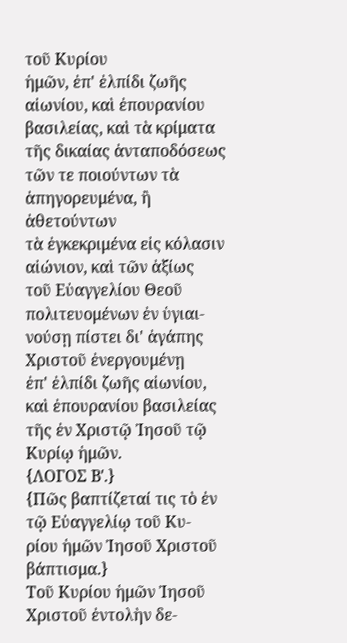τοῦ Κυρίου
ἡμῶν, ἐπ' ἐλπίδι ζωῆς αἰωνίου, καὶ ἐπουρανίου
βασιλείας, καὶ τὰ κρίματα τῆς δικαίας ἀνταποδόσεως
τῶν τε ποιούντων τὰ ἀπηγορευμένα, ἢ ἀθετούντων
τὰ ἐγκεκριμένα εἰς κόλασιν αἰώνιον, καὶ τῶν ἀξίως
τοῦ Εὐαγγελίου Θεοῦ πολιτευομένων ἐν ὑγιαι-
νούσῃ πίστει δι' ἀγάπης Χριστοῦ ἐνεργουμένῃ
ἐπ' ἐλπίδι ζωῆς αἰωνίου, καὶ ἐπουρανίου βασιλείας
τῆς ἐν Χριστῷ Ἰησοῦ τῷ Κυρίῳ ἡμῶν.
{ΛΟΓΟΣ Βʹ.}
{Πῶς βαπτίζεταί τις τὸ ἐν τῷ Εὐαγγελίῳ τοῦ Κυ-
ρίου ἡμῶν Ἰησοῦ Χριστοῦ βάπτισμα.}
Τοῦ Κυρίου ἡμῶν Ἰησοῦ Χριστοῦ ἐντολὴν δε-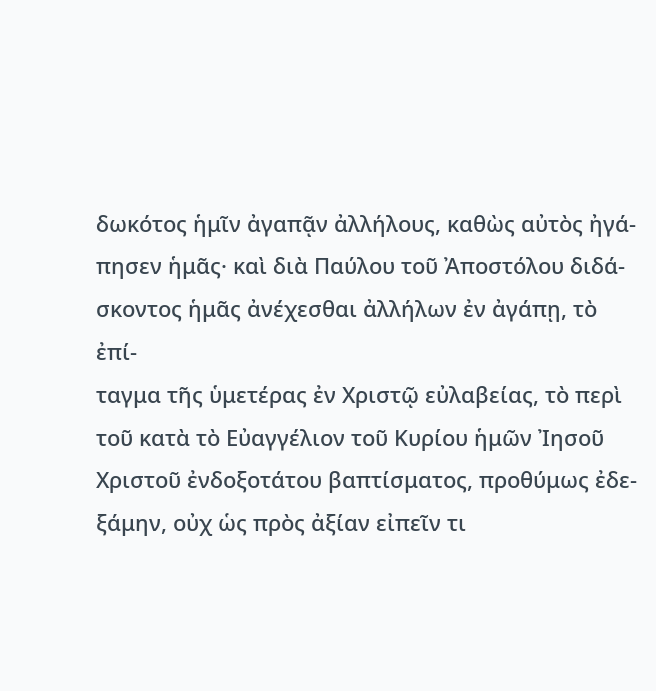δωκότος ἡμῖν ἀγαπᾷν ἀλλήλους, καθὼς αὐτὸς ἠγά-
πησεν ἡμᾶς· καὶ διὰ Παύλου τοῦ Ἀποστόλου διδά-
σκοντος ἡμᾶς ἀνέχεσθαι ἀλλήλων ἐν ἀγάπῃ, τὸ ἐπί-
ταγμα τῆς ὑμετέρας ἐν Χριστῷ εὐλαβείας, τὸ περὶ
τοῦ κατὰ τὸ Εὐαγγέλιον τοῦ Κυρίου ἡμῶν Ἰησοῦ
Χριστοῦ ἐνδοξοτάτου βαπτίσματος, προθύμως ἐδε-
ξάμην, οὐχ ὡς πρὸς ἀξίαν εἰπεῖν τι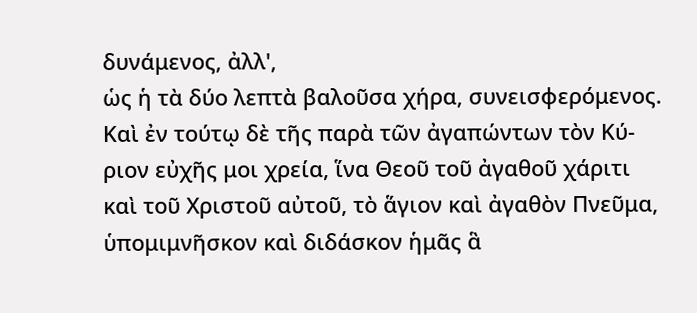δυνάμενος, ἀλλ',
ὡς ἡ τὰ δύο λεπτὰ βαλοῦσα χήρα, συνεισφερόμενος.
Καὶ ἐν τούτῳ δὲ τῆς παρὰ τῶν ἀγαπώντων τὸν Κύ-
ριον εὐχῆς μοι χρεία, ἵνα Θεοῦ τοῦ ἀγαθοῦ χάριτι
καὶ τοῦ Χριστοῦ αὐτοῦ, τὸ ἅγιον καὶ ἀγαθὸν Πνεῦμα,
ὑπομιμνῆσκον καὶ διδάσκον ἡμᾶς ἃ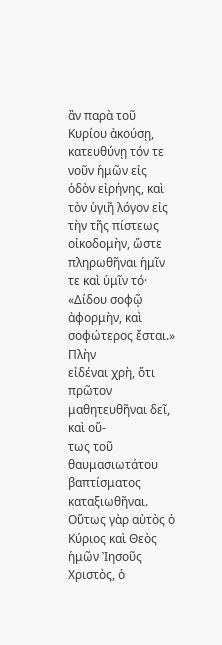ἂν παρὰ τοῦ
Κυρίου ἀκούσῃ, κατευθύνῃ τόν τε νοῦν ἡμῶν εἰς
ὁδὸν εἰρήνης, καὶ τὸν ὑγιῆ λόγον εἰς τὴν τῆς πίστεως
οἰκοδομὴν, ὥστε πληρωθῆναι ἡμῖν τε καὶ ὑμῖν τό·
«Δίδου σοφῷ ἀφορμὴν, καὶ σοφώτερος ἔσται.» Πλὴν
εἰδέναι χρὴ, ὅτι πρῶτον μαθητευθῆναι δεῖ, καὶ οὕ-
τως τοῦ θαυμασιωτάτου βαπτίσματος καταξιωθῆναι.
Οὕτως γὰρ αὐτὸς ὁ Κύριος καὶ Θεὸς ἡμῶν Ἰησοῦς
Χριστὸς, ὁ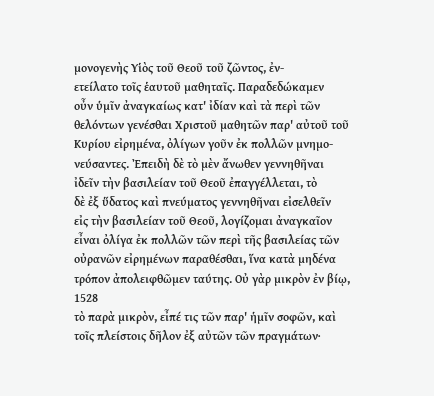μονογενὴς Υἱὸς τοῦ Θεοῦ τοῦ ζῶντος, ἐν-
ετείλατο τοῖς ἑαυτοῦ μαθηταῖς. Παραδεδώκαμεν
οὖν ὑμῖν ἀναγκαίως κατ' ἰδίαν καὶ τὰ περὶ τῶν
θελόντων γενέσθαι Χριστοῦ μαθητῶν παρ' αὐτοῦ τοῦ
Κυρίου εἰρημένα, ὀλίγων γοῦν ἐκ πολλῶν μνημο-
νεύσαντες. Ἐπειδὴ δὲ τὸ μὲν ἄνωθεν γεννηθῆναι
ἰδεῖν τὴν βασιλείαν τοῦ Θεοῦ ἐπαγγέλλεται, τὸ
δὲ ἐξ ὕδατος καὶ πνεύματος γεννηθῆναι εἰσελθεῖν
εἰς τὴν βασιλείαν τοῦ Θεοῦ, λογίζομαι ἀναγκαῖον
εἶναι ὀλίγα ἐκ πολλῶν τῶν περὶ τῆς βασιλείας τῶν
οὐρανῶν εἰρημένων παραθέσθαι, ἵνα κατὰ μηδένα
τρόπον ἀπολειφθῶμεν ταύτης. Οὐ γὰρ μικρὸν ἐν βίῳ,
1528
τὸ παρὰ μικρὸν, εἶπέ τις τῶν παρ' ἡμῖν σοφῶν, καὶ
τοῖς πλείστοις δῆλον ἐξ αὐτῶν τῶν πραγμάτων·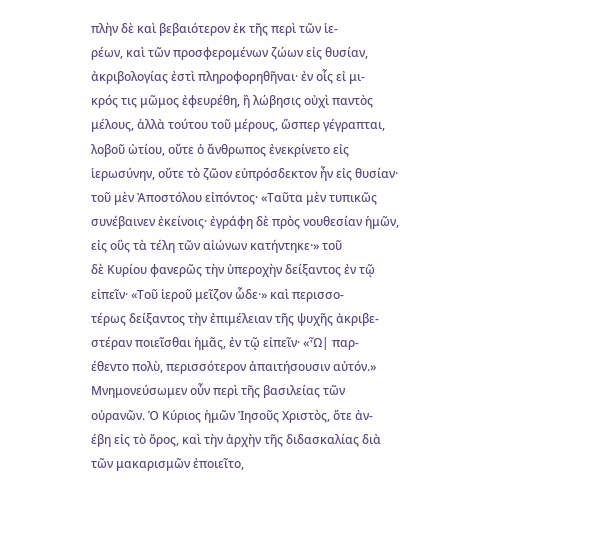πλὴν δὲ καὶ βεβαιότερον ἐκ τῆς περὶ τῶν ἱε-
ρέων, καὶ τῶν προσφερομένων ζώων εἰς θυσίαν,
ἀκριβολογίας ἐστὶ πληροφορηθῆναι· ἐν οἷς εἰ μι-
κρός τις μῶμος ἐφευρέθη, ἢ λώβησις οὐχὶ παντὸς
μέλους, ἀλλὰ τούτου τοῦ μέρους, ὥσπερ γέγραπται,
λοβοῦ ὠτίου, οὔτε ὁ ἄνθρωπος ἐνεκρίνετο εἰς
ἱερωσύνην, οὔτε τὸ ζῶον εὐπρόσδεκτον ἦν εἰς θυσίαν·
τοῦ μὲν Ἀποστόλου εἰπόντος· «Ταῦτα μὲν τυπικῶς
συνέβαινεν ἐκείνοις· ἐγράφη δὲ πρὸς νουθεσίαν ἡμῶν,
εἰς οὓς τὰ τέλη τῶν αἰώνων κατήντηκε·» τοῦ
δὲ Κυρίου φανερῶς τὴν ὑπεροχὴν δείξαντος ἐν τῷ
εἰπεῖν· «Τοῦ ἱεροῦ μεῖζον ὧδε·» καὶ περισσο-
τέρως δείξαντος τὴν ἐπιμέλειαν τῆς ψυχῆς ἀκριβε-
στέραν ποιεῖσθαι ἡμᾶς, ἐν τῷ εἰπεῖν· «Ὧ| παρ-
έθεντο πολὺ, περισσότερον ἀπαιτήσουσιν αὐτόν.»
Μνημονεύσωμεν οὖν περὶ τῆς βασιλείας τῶν
οὐρανῶν. Ὁ Κύριος ἡμῶν Ἰησοῦς Χριστὸς, ὅτε ἀν-
έβη εἰς τὸ ὄρος, καὶ τὴν ἀρχὴν τῆς διδασκαλίας διὰ
τῶν μακαρισμῶν ἐποιεῖτο,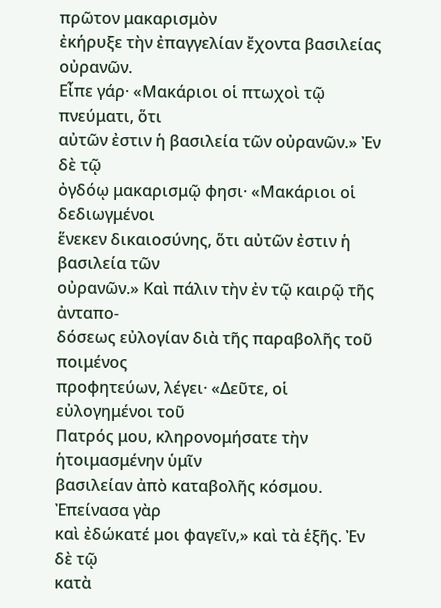πρῶτον μακαρισμὸν
ἐκήρυξε τὴν ἐπαγγελίαν ἔχοντα βασιλείας οὐρανῶν.
Εἶπε γάρ· «Μακάριοι οἱ πτωχοὶ τῷ πνεύματι, ὅτι
αὐτῶν ἐστιν ἡ βασιλεία τῶν οὐρανῶν.» Ἐν δὲ τῷ
ὀγδόῳ μακαρισμῷ φησι· «Μακάριοι οἱ δεδιωγμένοι
ἕνεκεν δικαιοσύνης, ὅτι αὐτῶν ἐστιν ἡ βασιλεία τῶν
οὐρανῶν.» Καὶ πάλιν τὴν ἐν τῷ καιρῷ τῆς ἀνταπο-
δόσεως εὐλογίαν διὰ τῆς παραβολῆς τοῦ ποιμένος
προφητεύων, λέγει· «Δεῦτε, οἱ εὐλογημένοι τοῦ
Πατρός μου, κληρονομήσατε τὴν ἡτοιμασμένην ὑμῖν
βασιλείαν ἀπὸ καταβολῆς κόσμου. Ἐπείνασα γὰρ
καὶ ἐδώκατέ μοι φαγεῖν,» καὶ τὰ ἑξῆς. Ἐν δὲ τῷ
κατὰ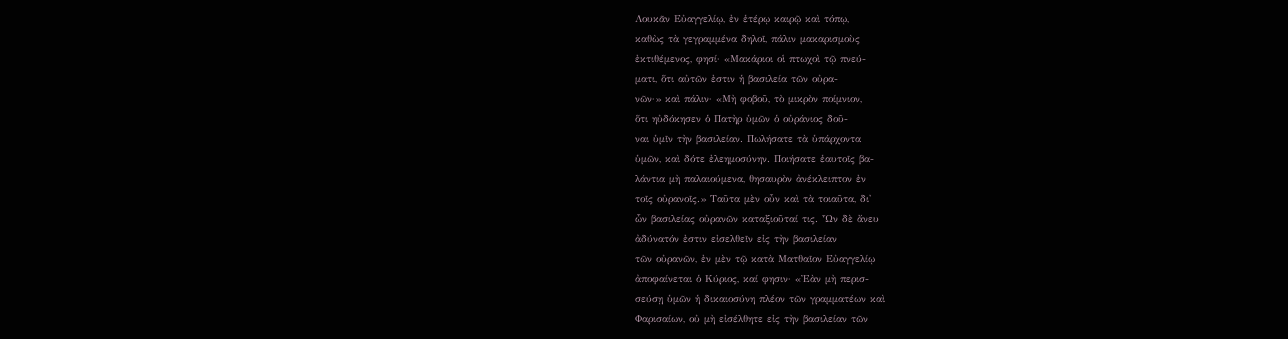Λουκᾶν Εὐαγγελίῳ, ἐν ἑτέρῳ καιρῷ καὶ τόπῳ,
καθὼς τὰ γεγραμμένα δηλοῖ, πάλιν μακαρισμοὺς
ἐκτιθέμενος, φησί· «Μακάριοι οἱ πτωχοὶ τῷ πνεύ-
ματι, ὅτι αὐτῶν ἐστιν ἡ βασιλεία τῶν οὐρα-
νῶν·» καὶ πάλιν· «Μὴ φοβοῦ, τὸ μικρὸν ποίμνιον,
ὅτι ηὐδόκησεν ὁ Πατὴρ ὑμῶν ὁ οὐράνιος δοῦ-
ναι ὑμῖν τὴν βασιλείαν. Πωλήσατε τὰ ὑπάρχοντα
ὑμῶν, καὶ δότε ἐλεημοσύνην. Ποιήσατε ἑαυτοῖς βα-
λάντια μὴ παλαιούμενα, θησαυρὸν ἀνέκλειπτον ἐν
τοῖς οὐρανοῖς.» Ταῦτα μὲν οὖν καὶ τὰ τοιαῦτα, δι'
ὧν βασιλείας οὐρανῶν καταξιοῦταί τις. Ὧν δὲ ἄνευ
ἀδύνατόν ἐστιν εἰσελθεῖν εἰς τὴν βασιλείαν
τῶν οὐρανῶν, ἐν μὲν τῷ κατὰ Ματθαῖον Εὐαγγελίῳ
ἀποφαίνεται ὁ Κύριος, καί φησιν· «Ἐὰν μὴ περισ-
σεύσῃ ὑμῶν ἡ δικαιοσύνη πλέον τῶν γραμματέων καὶ
Φαρισαίων, οὐ μὴ εἰσέλθητε εἰς τὴν βασιλείαν τῶν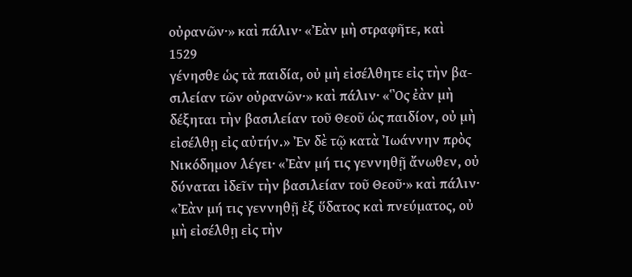οὐρανῶν·» καὶ πάλιν· «Ἐὰν μὴ στραφῆτε, καὶ
1529
γένησθε ὡς τὰ παιδία, οὐ μὴ εἰσέλθητε εἰς τὴν βα-
σιλείαν τῶν οὐρανῶν·» καὶ πάλιν· «Ὃς ἐὰν μὴ
δέξηται τὴν βασιλείαν τοῦ Θεοῦ ὡς παιδίον, οὐ μὴ
εἰσέλθῃ εἰς αὐτήν.» Ἐν δὲ τῷ κατὰ Ἰωάννην πρὸς
Νικόδημον λέγει· «Ἐὰν μή τις γεννηθῇ ἄνωθεν, οὐ
δύναται ἰδεῖν τὴν βασιλείαν τοῦ Θεοῦ·» καὶ πάλιν·
«Ἐὰν μή τις γεννηθῇ ἐξ ὕδατος καὶ πνεύματος, οὐ
μὴ εἰσέλθῃ εἰς τὴν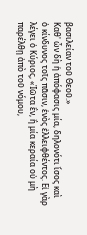βασιλείαν τοῦ Θεοῦ.»
Καθ' ὧν δὴ ἡ ἀπόφασις μία, δηλονότι ἴσος καὶ
ὁ κίνδυνος τοῖς πᾶσιν, ἑνὸς ἐλλειφθέντος. Εἰ γὰρ
λέγει ὁ Κύριος, «Ἰῶτα ἓν, ἢ μία κεραία οὐ μὴ
παρέλθῃ ἀπὸ τοῦ νόμου,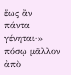ἕως ἂν πάντα γένηται·»
πόσῳ μᾶλλον ἀπὸ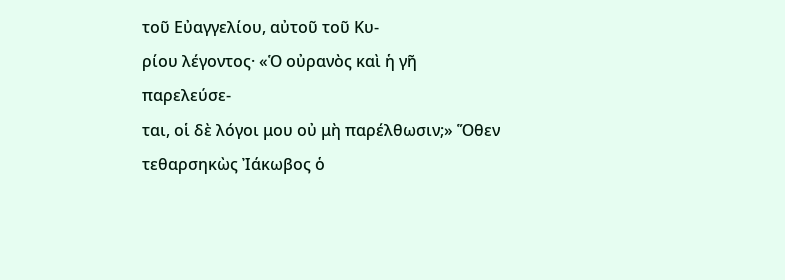τοῦ Εὐαγγελίου, αὐτοῦ τοῦ Κυ-
ρίου λέγοντος· «Ὁ οὐρανὸς καὶ ἡ γῆ παρελεύσε-
ται, οἱ δὲ λόγοι μου οὐ μὴ παρέλθωσιν;» Ὅθεν
τεθαρσηκὼς Ἰάκωβος ὁ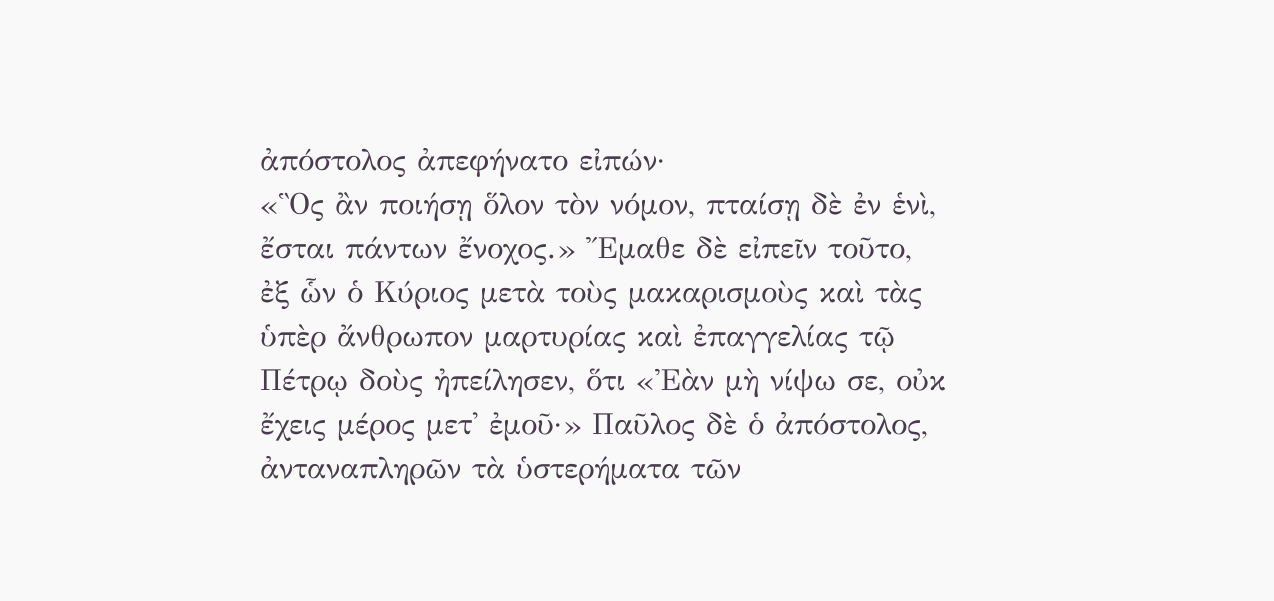ἀπόστολος ἀπεφήνατο εἰπών·
«Ὃς ἂν ποιήσῃ ὅλον τὸν νόμον, πταίσῃ δὲ ἐν ἑνὶ,
ἔσται πάντων ἔνοχος.» Ἔμαθε δὲ εἰπεῖν τοῦτο,
ἐξ ὧν ὁ Κύριος μετὰ τοὺς μακαρισμοὺς καὶ τὰς
ὑπὲρ ἄνθρωπον μαρτυρίας καὶ ἐπαγγελίας τῷ
Πέτρῳ δοὺς ἠπείλησεν, ὅτι «Ἐὰν μὴ νίψω σε, οὐκ
ἔχεις μέρος μετ' ἐμοῦ·» Παῦλος δὲ ὁ ἀπόστολος,
ἀνταναπληρῶν τὰ ὑστερήματα τῶν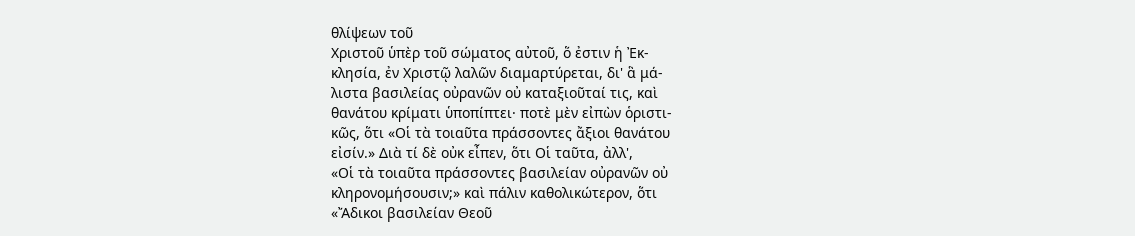θλίψεων τοῦ
Χριστοῦ ὑπὲρ τοῦ σώματος αὐτοῦ, ὅ ἐστιν ἡ Ἐκ-
κλησία, ἐν Χριστῷ λαλῶν διαμαρτύρεται, δι' ἃ μά-
λιστα βασιλείας οὐρανῶν οὐ καταξιοῦταί τις, καὶ
θανάτου κρίματι ὑποπίπτει· ποτὲ μὲν εἰπὼν ὁριστι-
κῶς, ὅτι «Οἱ τὰ τοιαῦτα πράσσοντες ἄξιοι θανάτου
εἰσίν.» Διὰ τί δὲ οὐκ εἶπεν, ὅτι Οἱ ταῦτα, ἀλλ',
«Οἱ τὰ τοιαῦτα πράσσοντες βασιλείαν οὐρανῶν οὐ
κληρονομήσουσιν;» καὶ πάλιν καθολικώτερον, ὅτι
«Ἄδικοι βασιλείαν Θεοῦ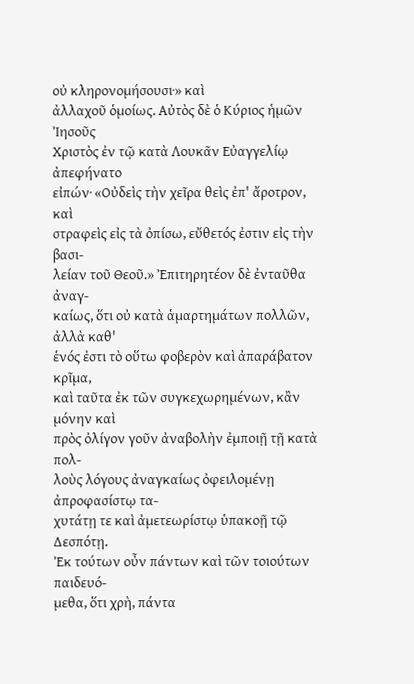οὐ κληρονομήσουσι·» καὶ
ἀλλαχοῦ ὁμοίως. Αὐτὸς δὲ ὁ Κύριος ἡμῶν Ἰησοῦς
Χριστὸς ἐν τῷ κατὰ Λουκᾶν Εὐαγγελίῳ ἀπεφήνατο
εἰπών· «Οὐδεὶς τὴν χεῖρα θεὶς ἐπ' ἄροτρον, καὶ
στραφεὶς εἰς τὰ ὀπίσω, εὔθετός ἐστιν εἰς τὴν βασι-
λείαν τοῦ Θεοῦ.» Ἐπιτηρητέον δὲ ἐνταῦθα ἀναγ-
καίως, ὅτι οὐ κατὰ ἁμαρτημάτων πολλῶν, ἀλλὰ καθ'
ἑνός ἐστι τὸ οὕτω φοβερὸν καὶ ἀπαράβατον κρῖμα,
καὶ ταῦτα ἐκ τῶν συγκεχωρημένων, κἂν μόνην καὶ
πρὸς ὀλίγον γοῦν ἀναβολὴν ἐμποιῇ τῇ κατὰ πολ-
λοὺς λόγους ἀναγκαίως ὀφειλομένῃ ἀπροφασίστῳ τα-
χυτάτῃ τε καὶ ἀμετεωρίστῳ ὑπακοῇ τῷ Δεσπότῃ.
Ἐκ τούτων οὖν πάντων καὶ τῶν τοιούτων παιδευό-
μεθα, ὅτι χρὴ, πάντα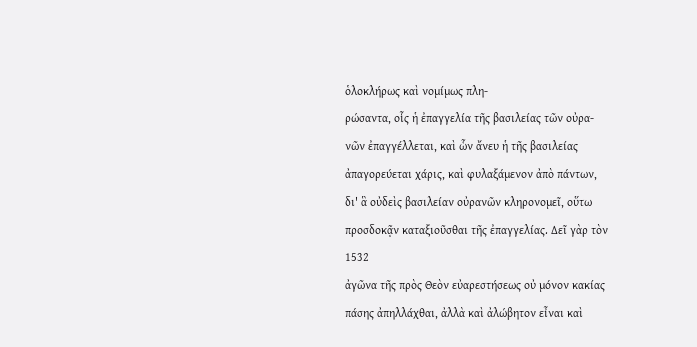ὁλοκλήρως καὶ νομίμως πλη-
ρώσαντα, οἷς ἡ ἐπαγγελία τῆς βασιλείας τῶν οὐρα-
νῶν ἐπαγγέλλεται, καὶ ὧν ἄνευ ἡ τῆς βασιλείας
ἀπαγορεύεται χάρις, καὶ φυλαξάμενον ἀπὸ πάντων,
δι' ἃ οὐδεὶς βασιλείαν οὐρανῶν κληρονομεῖ, οὕτω
προσδοκᾷν καταξιοῦσθαι τῆς ἐπαγγελίας. Δεῖ γὰρ τὸν
1532
ἀγῶνα τῆς πρὸς Θεὸν εὐαρεστήσεως οὐ μόνον κακίας
πάσης ἀπηλλάχθαι, ἀλλὰ καὶ ἀλώβητον εἶναι καὶ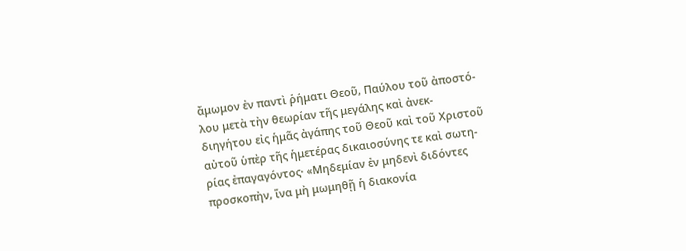ἄμωμον ἐν παντὶ ῥήματι Θεοῦ, Παύλου τοῦ ἀποστό-
λου μετὰ τὴν θεωρίαν τῆς μεγάλης καὶ ἀνεκ-
διηγήτου εἰς ἡμᾶς ἀγάπης τοῦ Θεοῦ καὶ τοῦ Χριστοῦ
αὐτοῦ ὑπὲρ τῆς ἡμετέρας δικαιοσύνης τε καὶ σωτη-
ρίας ἐπαγαγόντος· «Μηδεμίαν ἐν μηδενὶ διδόντες
προσκοπὴν, ἵνα μὴ μωμηθῇ ἡ διακονία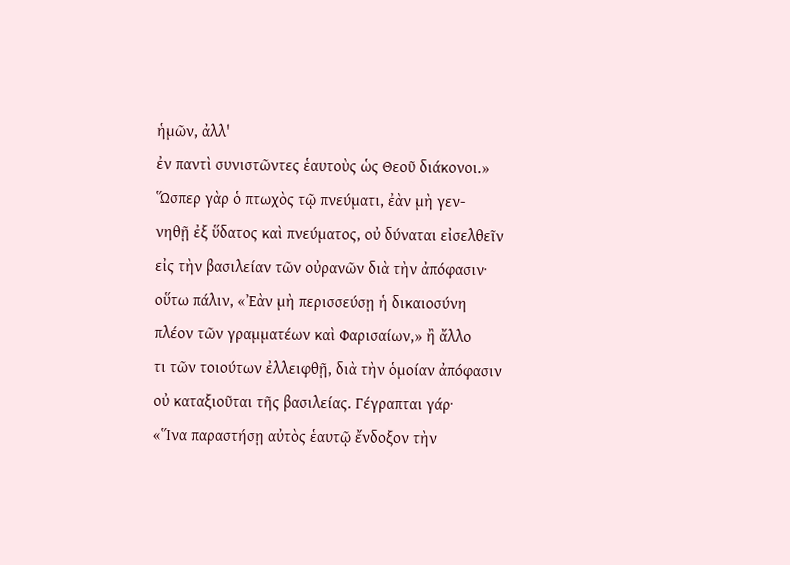ἡμῶν, ἀλλ'
ἐν παντὶ συνιστῶντες ἑαυτοὺς ὡς Θεοῦ διάκονοι.»
Ὥσπερ γὰρ ὁ πτωχὸς τῷ πνεύματι, ἐὰν μὴ γεν-
νηθῇ ἐξ ὕδατος καὶ πνεύματος, οὐ δύναται εἰσελθεῖν
εἰς τὴν βασιλείαν τῶν οὐρανῶν διὰ τὴν ἀπόφασιν·
οὕτω πάλιν, «Ἐὰν μὴ περισσεύσῃ ἡ δικαιοσύνη
πλέον τῶν γραμματέων καὶ Φαρισαίων,» ἢ ἄλλο
τι τῶν τοιούτων ἐλλειφθῇ, διὰ τὴν ὁμοίαν ἀπόφασιν
οὐ καταξιοῦται τῆς βασιλείας. Γέγραπται γάρ·
«Ἵνα παραστήσῃ αὐτὸς ἑαυτῷ ἔνδοξον τὴν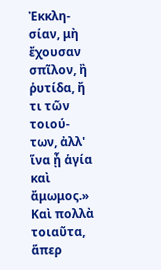Ἐκκλη-
σίαν, μὴ ἔχουσαν σπῖλον, ἢ ῥυτίδα, ἤ τι τῶν τοιού-
των, ἀλλ' ἵνα ᾖ ἁγία καὶ ἄμωμος.» Καὶ πολλὰ
τοιαῦτα, ἅπερ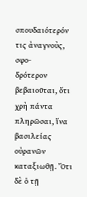σπουδαιότερόν τις ἀναγνοὺς, σφο-
δρότερον βεβαιοῦται, ὅτι χρὴ πάντα πληρῶσαι, ἵνα
βασιλείας οὐρανῶν καταξιωθῇ. Ὅτι δὲ ὁ τῇ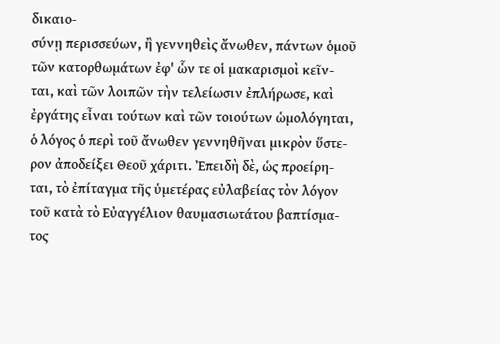δικαιο-
σύνῃ περισσεύων, ἢ γεννηθεὶς ἄνωθεν, πάντων ὁμοῦ
τῶν κατορθωμάτων ἐφ' ὧν τε οἱ μακαρισμοὶ κεῖν-
ται, καὶ τῶν λοιπῶν τὴν τελείωσιν ἐπλήρωσε, καὶ
ἐργάτης εἶναι τούτων καὶ τῶν τοιούτων ὡμολόγηται,
ὁ λόγος ὁ περὶ τοῦ ἄνωθεν γεννηθῆναι μικρὸν ὕστε-
ρον ἀποδείξει Θεοῦ χάριτι. Ἐπειδὴ δὲ, ὡς προείρη-
ται, τὸ ἐπίταγμα τῆς ὑμετέρας εὐλαβείας τὸν λόγον
τοῦ κατὰ τὸ Εὐαγγέλιον θαυμασιωτάτου βαπτίσμα-
τος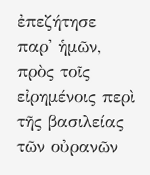ἐπεζήτησε παρ' ἡμῶν, πρὸς τοῖς εἰρημένοις περὶ
τῆς βασιλείας τῶν οὐρανῶν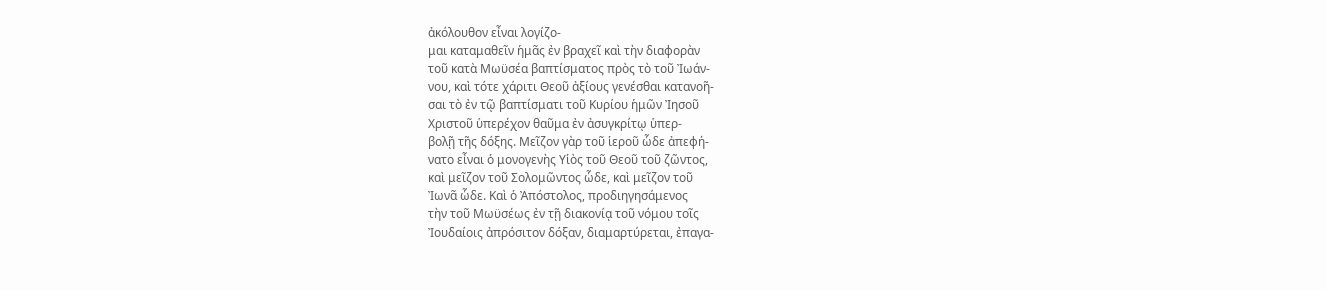ἀκόλουθον εἶναι λογίζο-
μαι καταμαθεῖν ἡμᾶς ἐν βραχεῖ καὶ τὴν διαφορὰν
τοῦ κατὰ Μωϋσέα βαπτίσματος πρὸς τὸ τοῦ Ἰωάν-
νου, καὶ τότε χάριτι Θεοῦ ἀξίους γενέσθαι κατανοῆ-
σαι τὸ ἐν τῷ βαπτίσματι τοῦ Κυρίου ἡμῶν Ἰησοῦ
Χριστοῦ ὑπερέχον θαῦμα ἐν ἀσυγκρίτῳ ὑπερ-
βολῇ τῆς δόξης. Μεῖζον γὰρ τοῦ ἱεροῦ ὧδε ἀπεφή-
νατο εἶναι ὁ μονογενὴς Υἱὸς τοῦ Θεοῦ τοῦ ζῶντος,
καὶ μεῖζον τοῦ Σολομῶντος ὧδε, καὶ μεῖζον τοῦ
Ἰωνᾶ ὧδε. Καὶ ὁ Ἀπόστολος, προδιηγησάμενος
τὴν τοῦ Μωϋσέως ἐν τῇ διακονίᾳ τοῦ νόμου τοῖς
Ἰουδαίοις ἀπρόσιτον δόξαν, διαμαρτύρεται, ἐπαγα-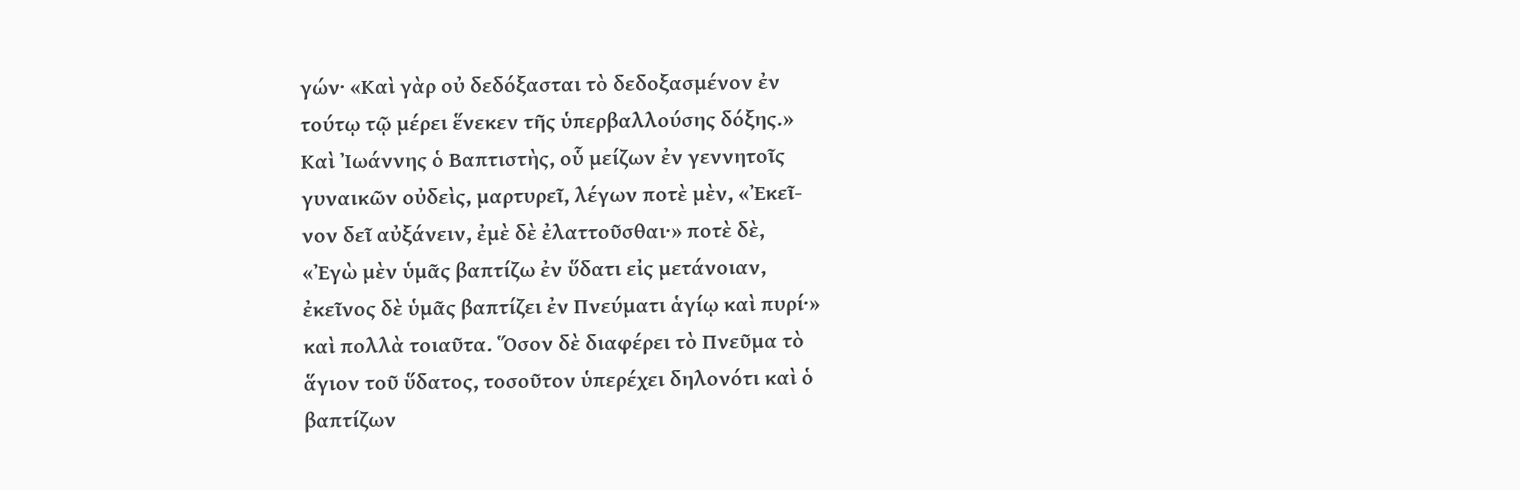γών· «Καὶ γὰρ οὐ δεδόξασται τὸ δεδοξασμένον ἐν
τούτῳ τῷ μέρει ἕνεκεν τῆς ὑπερβαλλούσης δόξης.»
Καὶ Ἰωάννης ὁ Βαπτιστὴς, οὗ μείζων ἐν γεννητοῖς
γυναικῶν οὐδεὶς, μαρτυρεῖ, λέγων ποτὲ μὲν, «Ἐκεῖ-
νον δεῖ αὐξάνειν, ἐμὲ δὲ ἐλαττοῦσθαι·» ποτὲ δὲ,
«Ἐγὼ μὲν ὑμᾶς βαπτίζω ἐν ὕδατι εἰς μετάνοιαν,
ἐκεῖνος δὲ ὑμᾶς βαπτίζει ἐν Πνεύματι ἁγίῳ καὶ πυρί·»
καὶ πολλὰ τοιαῦτα. Ὅσον δὲ διαφέρει τὸ Πνεῦμα τὸ
ἅγιον τοῦ ὕδατος, τοσοῦτον ὑπερέχει δηλονότι καὶ ὁ
βαπτίζων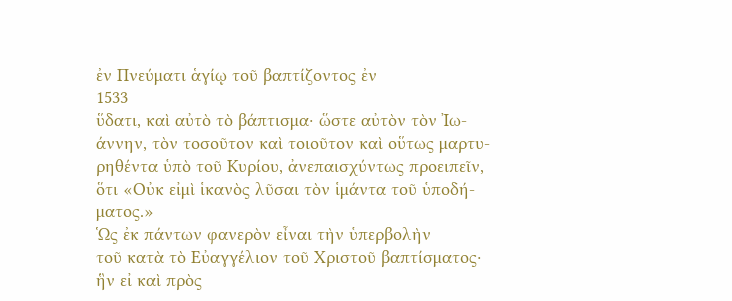ἐν Πνεύματι ἁγίῳ τοῦ βαπτίζοντος ἐν
1533
ὕδατι, καὶ αὐτὸ τὸ βάπτισμα· ὥστε αὐτὸν τὸν Ἰω-
άννην, τὸν τοσοῦτον καὶ τοιοῦτον καὶ οὕτως μαρτυ-
ρηθέντα ὑπὸ τοῦ Κυρίου, ἀνεπαισχύντως προειπεῖν,
ὅτι «Οὐκ εἰμὶ ἱκανὸς λῦσαι τὸν ἱμάντα τοῦ ὑποδή-
ματος.»
Ὡς ἐκ πάντων φανερὸν εἶναι τὴν ὑπερβολὴν
τοῦ κατὰ τὸ Εὐαγγέλιον τοῦ Χριστοῦ βαπτίσματος·
ἣν εἰ καὶ πρὸς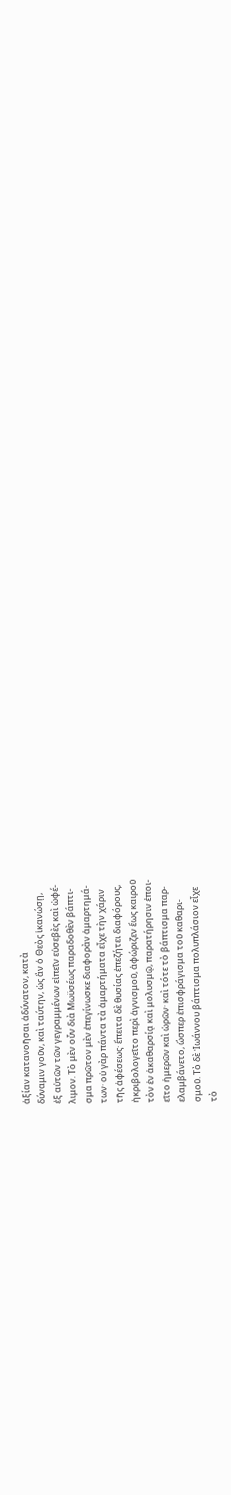ἀξίαν κατανοῆσαι ἀδύνατον, κατὰ
δύναμιν γοῦν, καὶ ταύτην, ὡς ἂν ὁ Θεὸς ἱκανώσῃ,
ἐξ αὐτῶν τῶν γεγραμμένων εἰπεῖν εὐσεβὲς καὶ ὠφέ-
λιμον. Τὸ μὲν οὖν διὰ Μωϋσέως παραδοθὲν βάπτι-
σμα πρῶτον μὲν ἐπεγίνωσκε διαφορὰν ἁμαρτημά-
των· οὐ γὰρ πάντα τὰ ἁμαρτήματα εἶχε τὴν χάριν
τῆς ἀφέσεως· ἔπειτα δὲ θυσίας ἐπεζήτει διαφόρους,
ἠκριβολογεῖτο περὶ ἁγνισμοῦ, ἀφώριζεν ἕως καιροῦ
τὸν ἐν ἀκαθαρσίᾳ καὶ μολυσμῷ, παρατήρησιν ἐποι-
εῖτο ἡμερῶν καὶ ὡρῶν· καὶ τότε τὸ βάπτισμα παρ-
ελαμβάνετο, ὥσπερ ἐπισφράγισμα τοῦ καθαρι-
σμοῦ. Τὸ δὲ Ἰωάννου βάπτισμα πολυπλάσιον εἶχε
τὸ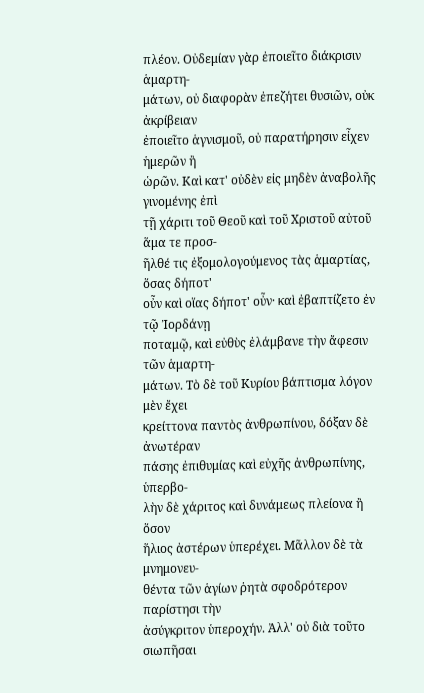πλέον. Οὐδεμίαν γὰρ ἐποιεῖτο διάκρισιν ἁμαρτη-
μάτων, οὐ διαφορὰν ἐπεζήτει θυσιῶν, οὐκ ἀκρίβειαν
ἐποιεῖτο ἁγνισμοῦ, οὐ παρατήρησιν εἶχεν ἡμερῶν ἢ
ὡρῶν. Καὶ κατ' οὐδὲν εἰς μηδὲν ἀναβολῆς γινομένης ἐπὶ
τῇ χάριτι τοῦ Θεοῦ καὶ τοῦ Χριστοῦ αὐτοῦ ἅμα τε προσ-
ῆλθέ τις ἐξομολογούμενος τὰς ἁμαρτίας, ὅσας δήποτ'
οὖν καὶ οἵας δήποτ' οὖν· καὶ ἐβαπτίζετο ἐν τῷ Ἰορδάνῃ
ποταμῷ, καὶ εὐθὺς ἐλάμβανε τὴν ἄφεσιν τῶν ἁμαρτη-
μάτων. Τὸ δὲ τοῦ Κυρίου βάπτισμα λόγον μὲν ἔχει
κρείττονα παντὸς ἀνθρωπίνου, δόξαν δὲ ἀνωτέραν
πάσης ἐπιθυμίας καὶ εὐχῆς ἀνθρωπίνης, ὑπερβο-
λὴν δὲ χάριτος καὶ δυνάμεως πλείονα ἢ ὅσον
ἥλιος ἀστέρων ὑπερέχει. Μᾶλλον δὲ τὰ μνημονευ-
θέντα τῶν ἁγίων ῥητὰ σφοδρότερον παρίστησι τὴν
ἀσύγκριτον ὑπεροχήν. Ἀλλ' οὐ διὰ τοῦτο σιωπῆσαι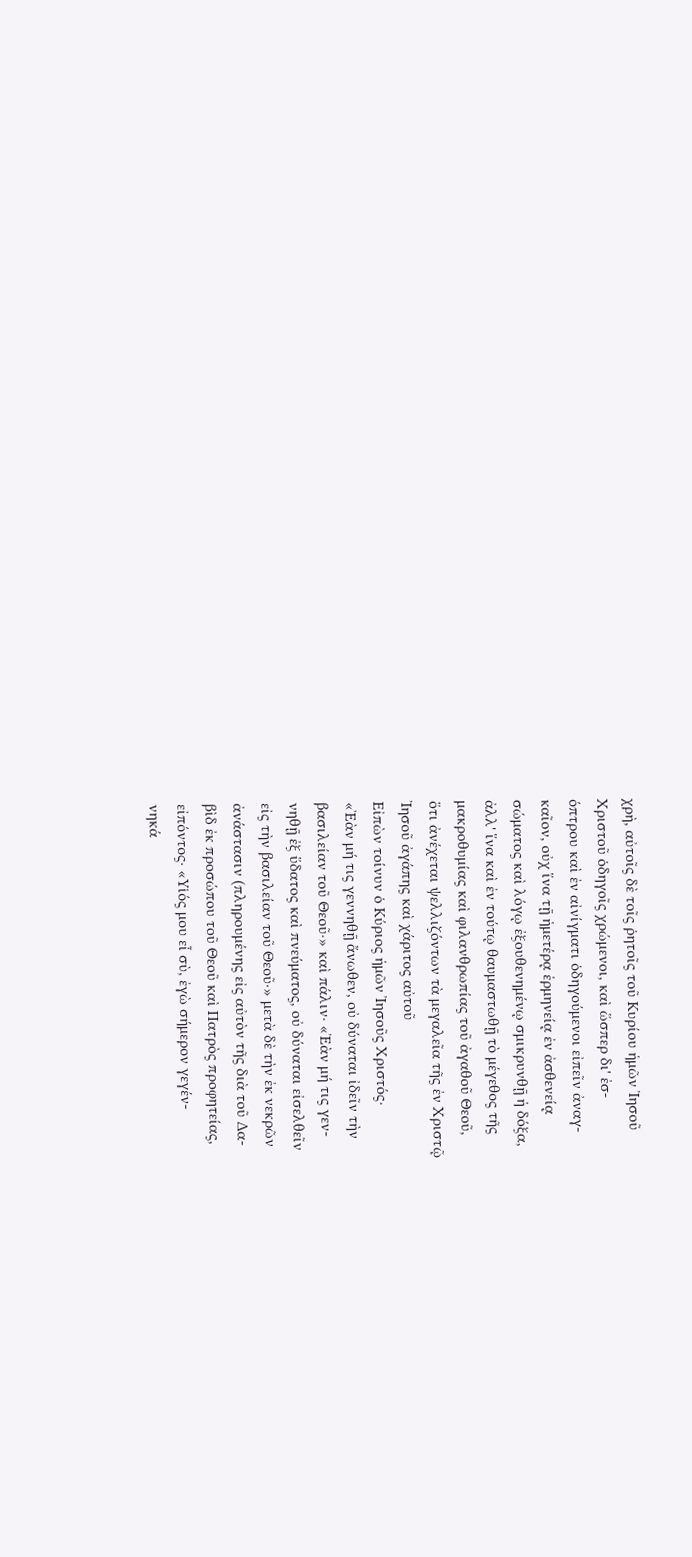χρὴ, αὐτοῖς δὲ τοῖς ῥητοῖς τοῦ Κυρίου ἡμῶν Ἰησοῦ
Χριστοῦ ὁδηγοῖς χρώμενοι, καὶ ὥσπερ δι' ἐσ-
όπτρου καὶ ἐν αἰνίγματι ὁδηγούμενοι εἰπεῖν ἀναγ-
καῖον, οὐχ ἵνα τῇ ἡμετέρᾳ ἑρμηνείᾳ ἐν ἀσθενείᾳ
σώματος καὶ λόγῳ ἐξουθενημένῳ σμικρυνθῇ ἡ δόξα,
ἀλλ' ἵνα καὶ ἐν τούτῳ θαυμαστωθῇ τὸ μέγεθος τῆς
μακροθυμίας καὶ φιλανθρωπίας τοῦ ἀγαθοῦ Θεοῦ,
ὅτι ἀνέχεται ψελλιζόντων τὰ μεγαλεῖα τῆς ἐν Χριστῷ
Ἰησοῦ ἀγάπης καὶ χάριτος αὐτοῦ
Εἰπὼν τοίνυν ὁ Κύριος ἡμῶν Ἰησοῦς Χριστός·
«Ἐὰν μή τις γεννηθῇ ἄνωθεν, οὐ δύναται ἰδεῖν τὴν
βασιλείαν τοῦ Θεοῦ·» καὶ πάλιν· «Ἐὰν μή τις γεν-
νηθῇ ἐξ ὕδατος καὶ πνεύματος, οὐ δύναται εἰσελθεῖν
εἰς τὴν βασιλείαν τοῦ Θεοῦ·» μετὰ δὲ τὴν ἐκ νεκρῶν
ἀνάστασιν (πληρουμένης εἰς αὐτὸν τῆς διὰ τοῦ Δα-
βὶδ ἐκ προσώπου τοῦ Θεοῦ καὶ Πατρὸς προφητείας,
εἰπόντος· «Υἱός μου εἶ σὺ, ἐγὼ σήμερον γεγέν-
νηκά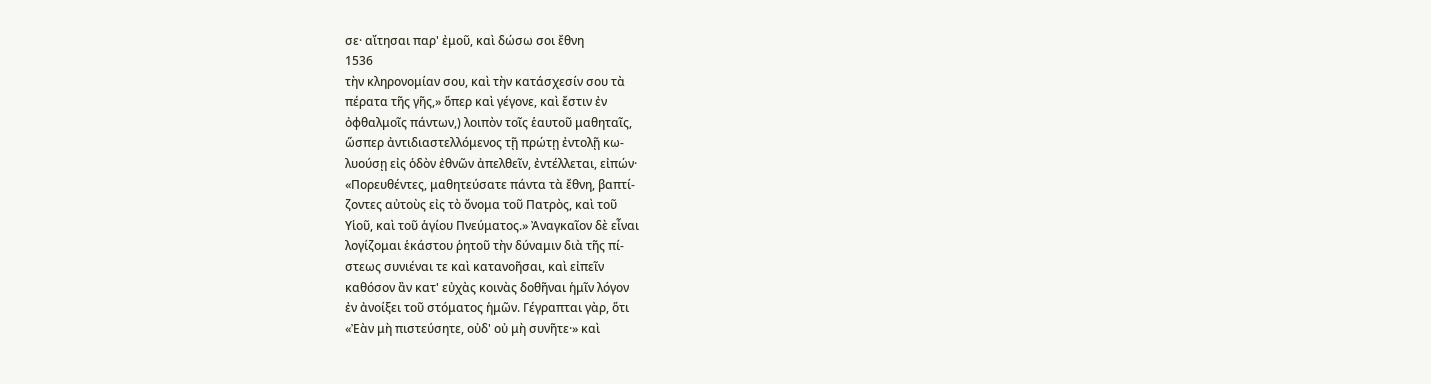σε· αἴτησαι παρ' ἐμοῦ, καὶ δώσω σοι ἔθνη
1536
τὴν κληρονομίαν σου, καὶ τὴν κατάσχεσίν σου τὰ
πέρατα τῆς γῆς,» ὅπερ καὶ γέγονε, καὶ ἔστιν ἐν
ὀφθαλμοῖς πάντων,) λοιπὸν τοῖς ἑαυτοῦ μαθηταῖς,
ὥσπερ ἀντιδιαστελλόμενος τῇ πρώτῃ ἐντολῇ κω-
λυούσῃ εἰς ὁδὸν ἐθνῶν ἀπελθεῖν, ἐντέλλεται, εἰπών·
«Πορευθέντες, μαθητεύσατε πάντα τὰ ἔθνη, βαπτί-
ζοντες αὐτοὺς εἰς τὸ ὄνομα τοῦ Πατρὸς, καὶ τοῦ
Υἱοῦ, καὶ τοῦ ἁγίου Πνεύματος.» Ἀναγκαῖον δὲ εἶναι
λογίζομαι ἑκάστου ῥητοῦ τὴν δύναμιν διὰ τῆς πί-
στεως συνιέναι τε καὶ κατανοῆσαι, καὶ εἰπεῖν
καθόσον ἂν κατ' εὐχὰς κοινὰς δοθῆναι ἡμῖν λόγον
ἐν ἀνοίξει τοῦ στόματος ἡμῶν. Γέγραπται γὰρ, ὅτι
«Ἐὰν μὴ πιστεύσητε, οὐδ' οὐ μὴ συνῆτε·» καὶ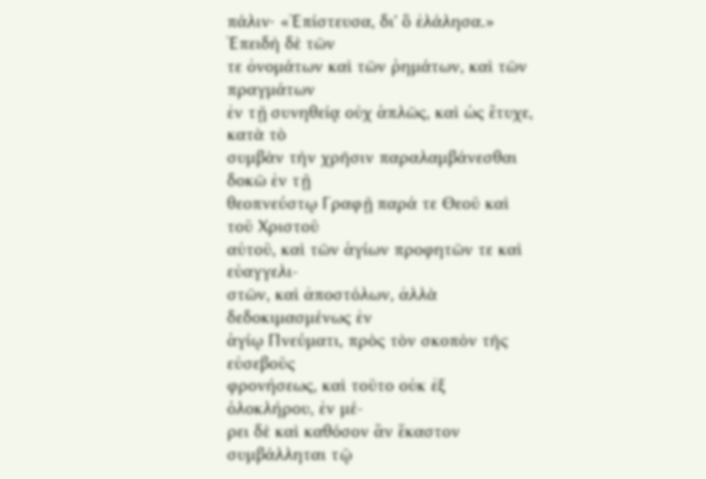πάλιν· «Ἐπίστευσα, δι' ὃ ἐλάλησα.» Ἐπειδὴ δὲ τῶν
τε ὀνομάτων καὶ τῶν ῥημάτων, καὶ τῶν πραγμάτων
ἐν τῇ συνηθείᾳ οὐχ ἁπλῶς, καὶ ὡς ἔτυχε, κατὰ τὸ
συμβὰν τὴν χρῆσιν παραλαμβάνεσθαι δοκῶ ἐν τῇ
θεοπνεύστῳ Γραφῇ παρά τε Θεοῦ καὶ τοῦ Χριστοῦ
αὐτοῦ, καὶ τῶν ἁγίων προφητῶν τε καὶ εὐαγγελι-
στῶν, καὶ ἀποστόλων, ἀλλὰ δεδοκιμασμένως ἐν
ἁγίῳ Πνεύματι, πρὸς τὸν σκοπὸν τῆς εὐσεβοῦς
φρονήσεως, καὶ τοῦτο οὐκ ἐξ ὁλοκλήρου, ἐν μέ-
ρει δὲ καὶ καθόσον ἂν ἕκαστον συμβάλληται τῷ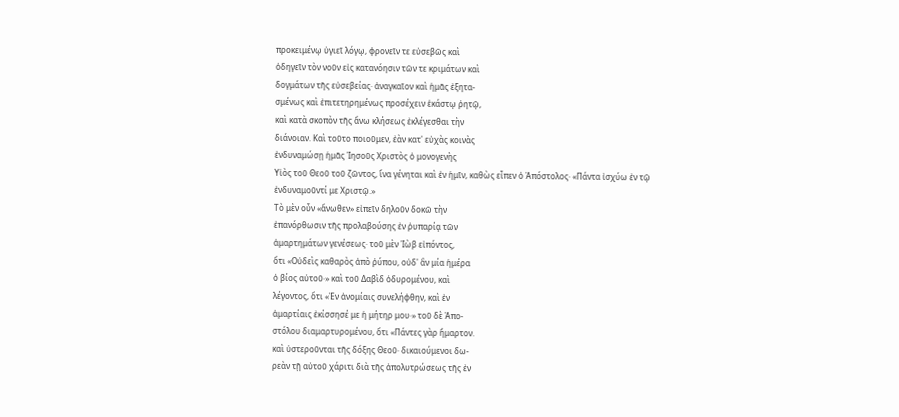προκειμένῳ ὑγιεῖ λόγῳ, φρονεῖν τε εὐσεβῶς καὶ
ὁδηγεῖν τὸν νοῦν εἰς κατανόησιν τῶν τε κριμάτων καὶ
δογμάτων τῆς εὐσεβείας· ἀναγκαῖον καὶ ἡμᾶς ἐξητα-
σμένως καὶ ἐπιτετηρημένως προσέχειν ἑκάστῳ ῥητῷ,
καὶ κατὰ σκοπὸν τῆς ἄνω κλήσεως ἐκλέγεσθαι τὴν
διάνοιαν. Καὶ τοῦτο ποιοῦμεν, ἐὰν κατ' εὐχὰς κοινὰς
ἐνδυναμώσῃ ἡμᾶς Ἰησοῦς Χριστὸς ὁ μονογενὴς
Υἱὸς τοῦ Θεοῦ τοῦ ζῶντος, ἵνα γένηται καὶ ἐν ἡμῖν, καθὼς εἶπεν ὁ Ἀπόστολος· «Πάντα ἰσχύω ἐν τῷ
ἐνδυναμοῦντί με Χριστῷ.»
Τὸ μὲν οὖν «ἄνωθεν» εἰπεῖν δηλοῦν δοκῶ τὴν
ἐπανόρθωσιν τῆς προλαβούσης ἐν ῥυπαρίᾳ τῶν
ἁμαρτημάτων γενέσεως· τοῦ μὲν Ἰὼβ εἰπόντος,
ὅτι «Οὐδεὶς καθαρὸς ἀπὸ ῥύπου, οὐδ' ἂν μία ἡμέρα
ὁ βίος αὐτοῦ·» καὶ τοῦ Δαβὶδ ὀδυρομένου, καὶ
λέγοντος, ὅτι «Ἐν ἀνομίαις συνελήφθην, καὶ ἐν
ἁμαρτίαις ἐκίσσησέ με ἡ μήτηρ μου·» τοῦ δὲ Ἀπο-
στόλου διαμαρτυρομένου, ὅτι «Πάντες γὰρ ἥμαρτον.
καὶ ὑστεροῦνται τῆς δόξης Θεοῦ· δικαιούμενοι δω-
ρεὰν τῇ αὐτοῦ χάριτι διὰ τῆς ἀπολυτρώσεως τῆς ἐν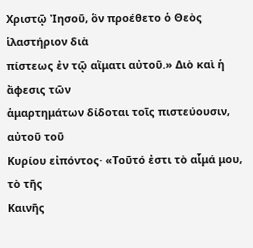Χριστῷ Ἰησοῦ, ὃν προέθετο ὁ Θεὸς ἱλαστήριον διὰ
πίστεως ἐν τῷ αἵματι αὐτοῦ.» Διὸ καὶ ἡ ἄφεσις τῶν
ἁμαρτημάτων δίδοται τοῖς πιστεύουσιν, αὐτοῦ τοῦ
Κυρίου εἰπόντος· «Τοῦτό ἐστι τὸ αἷμά μου, τὸ τῆς
Καινῆς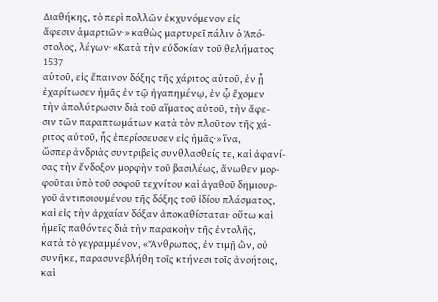Διαθήκης, τὸ περὶ πολλῶν ἐκχυνόμενον εἰς
ἄφεσιν ἁμαρτιῶν·» καθὼς μαρτυρεῖ πάλιν ὁ Ἀπό-
στολος, λέγων· «Κατὰ τὴν εὐδοκίαν τοῦ θελήματος
1537
αὑτοῦ, εἰς ἔπαινον δόξης τῆς χάριτος αὑτοῦ, ἐν ᾗ
ἐχαρίτωσεν ἡμᾶς ἐν τῷ ἠγαπημένῳ, ἐν ᾧ ἔχομεν
τὴν ἀπολύτρωσιν διὰ τοῦ αἵματος αὐτοῦ, τὴν ἄφε-
σιν τῶν παραπτωμάτων κατὰ τὸν πλοῦτον τῆς χά-
ριτος αὐτοῦ, ἧς ἐπερίσσευσεν εἰς ἡμᾶς·» ἵνα,
ὥσπερ ἀνδριὰς συντριβεὶς συνθλασθείς τε, καὶ ἀφανί-
σας τὴν ἔνδοξον μορφὴν τοῦ βασιλέως, ἄνωθεν μορ-
φοῦται ὑπὸ τοῦ σοφοῦ τεχνίτου καὶ ἀγαθοῦ δημιουρ-
γοῦ ἀντιποιουμένου τῆς δόξης τοῦ ἰδίου πλάσματος,
καὶ εἰς τὴν ἀρχαίαν δόξαν ἀποκαθίσταται· οὕτω καὶ
ἡμεῖς παθόντες διὰ τὴν παρακοὴν τῆς ἐντολῆς,
κατὰ τὸ γεγραμμένον, «Ἄνθρωπος, ἐν τιμῇ ὢν, οὐ
συνῆκε, παρασυνεβλήθη τοῖς κτήνεσι τοῖς ἀνοήτοις,
καὶ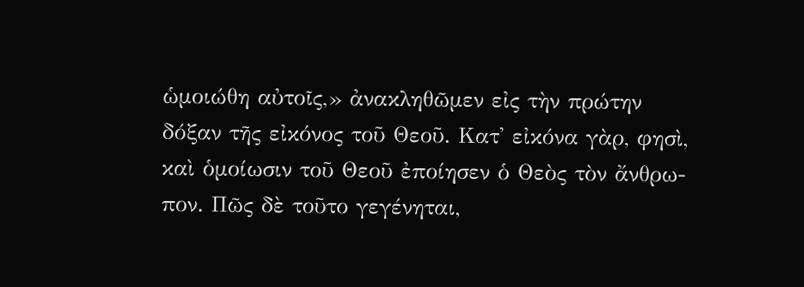ὡμοιώθη αὐτοῖς,» ἀνακληθῶμεν εἰς τὴν πρώτην
δόξαν τῆς εἰκόνος τοῦ Θεοῦ. Κατ' εἰκόνα γὰρ, φησὶ,
καὶ ὁμοίωσιν τοῦ Θεοῦ ἐποίησεν ὁ Θεὸς τὸν ἄνθρω-
πον. Πῶς δὲ τοῦτο γεγένηται,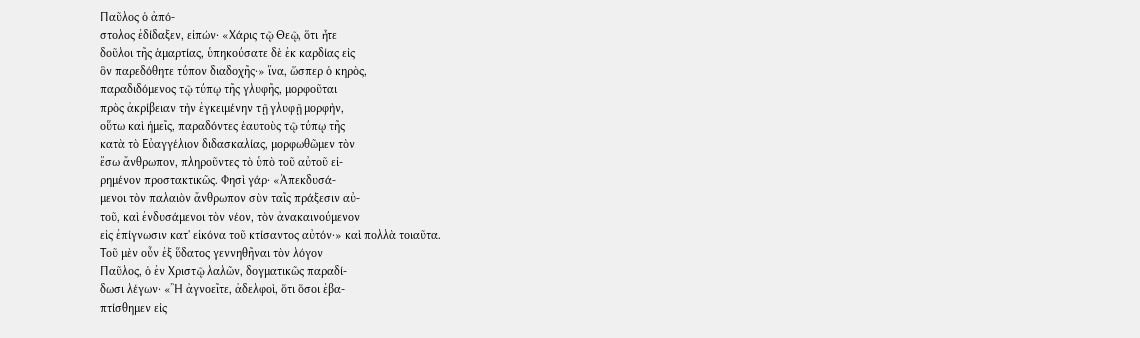Παῦλος ὁ ἀπό-
στολος ἐδίδαξεν, εἰπών· «Χάρις τῷ Θεῷ, ὅτι ἦτε
δοῦλοι τῆς ἁμαρτίας, ὑπηκούσατε δὲ ἐκ καρδίας εἰς
ὃν παρεδόθητε τύπον διαδοχῆς·» ἵνα, ὥσπερ ὁ κηρὸς,
παραδιδόμενος τῷ τύπῳ τῆς γλυφῆς, μορφοῦται
πρὸς ἀκρίβειαν τὴν ἐγκειμένην τῇ γλυφῇ μορφὴν,
οὕτω καὶ ἡμεῖς, παραδόντες ἑαυτοὺς τῷ τύπῳ τῆς
κατὰ τὸ Εὐαγγέλιον διδασκαλίας, μορφωθῶμεν τὸν
ἔσω ἄνθρωπον, πληροῦντες τὸ ὑπὸ τοῦ αὐτοῦ εἰ-
ρημένον προστακτικῶς. Φησὶ γάρ· «Ἀπεκδυσά-
μενοι τὸν παλαιὸν ἄνθρωπον σὺν ταῖς πράξεσιν αὐ-
τοῦ, καὶ ἐνδυσάμενοι τὸν νέον, τὸν ἀνακαινούμενον
εἰς ἐπίγνωσιν κατ' εἰκόνα τοῦ κτίσαντος αὐτόν·» καὶ πολλὰ τοιαῦτα.
Τοῦ μὲν οὖν ἐξ ὕδατος γεννηθῆναι τὸν λόγον
Παῦλος, ὁ ἐν Χριστῷ λαλῶν, δογματικῶς παραδί-
δωσι λέγων· «Ἢ ἀγνοεῖτε, ἀδελφοὶ, ὅτι ὅσοι ἐβα-
πτίσθημεν εἰς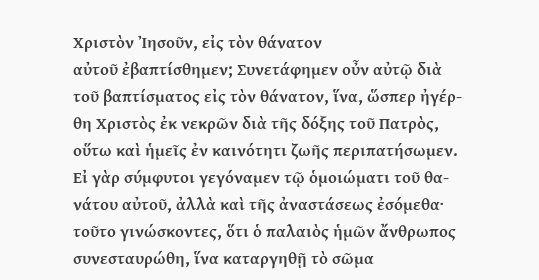Χριστὸν Ἰησοῦν, εἰς τὸν θάνατον
αὐτοῦ ἐβαπτίσθημεν; Συνετάφημεν οὖν αὐτῷ διὰ
τοῦ βαπτίσματος εἰς τὸν θάνατον, ἵνα, ὥσπερ ἠγέρ-
θη Χριστὸς ἐκ νεκρῶν διὰ τῆς δόξης τοῦ Πατρὸς,
οὕτω καὶ ἡμεῖς ἐν καινότητι ζωῆς περιπατήσωμεν.
Εἰ γὰρ σύμφυτοι γεγόναμεν τῷ ὁμοιώματι τοῦ θα-
νάτου αὐτοῦ, ἀλλὰ καὶ τῆς ἀναστάσεως ἐσόμεθα·
τοῦτο γινώσκοντες, ὅτι ὁ παλαιὸς ἡμῶν ἄνθρωπος
συνεσταυρώθη, ἵνα καταργηθῇ τὸ σῶμα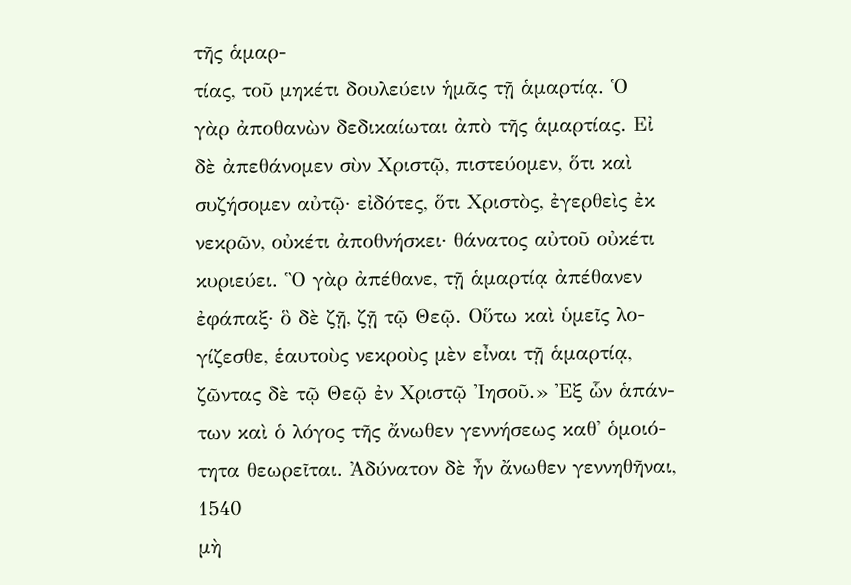τῆς ἁμαρ-
τίας, τοῦ μηκέτι δουλεύειν ἡμᾶς τῇ ἁμαρτίᾳ. Ὁ
γὰρ ἀποθανὼν δεδικαίωται ἀπὸ τῆς ἁμαρτίας. Εἰ
δὲ ἀπεθάνομεν σὺν Χριστῷ, πιστεύομεν, ὅτι καὶ
συζήσομεν αὐτῷ· εἰδότες, ὅτι Χριστὸς, ἐγερθεὶς ἐκ
νεκρῶν, οὐκέτι ἀποθνήσκει· θάνατος αὐτοῦ οὐκέτι
κυριεύει. Ὃ γὰρ ἀπέθανε, τῇ ἁμαρτίᾳ ἀπέθανεν
ἐφάπαξ· ὃ δὲ ζῇ, ζῇ τῷ Θεῷ. Οὕτω καὶ ὑμεῖς λο-
γίζεσθε, ἑαυτοὺς νεκροὺς μὲν εἶναι τῇ ἁμαρτίᾳ,
ζῶντας δὲ τῷ Θεῷ ἐν Χριστῷ Ἰησοῦ.» Ἐξ ὧν ἁπάν-
των καὶ ὁ λόγος τῆς ἄνωθεν γεννήσεως καθ' ὁμοιό-
τητα θεωρεῖται. Ἀδύνατον δὲ ἦν ἄνωθεν γεννηθῆναι,
1540
μὴ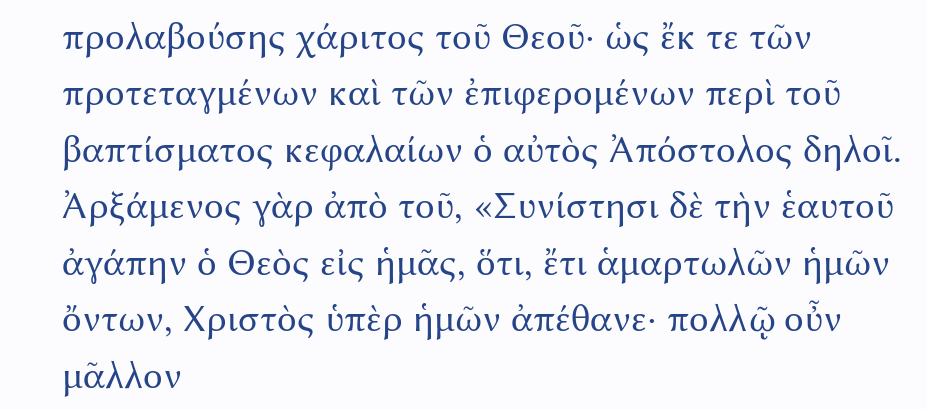προλαβούσης χάριτος τοῦ Θεοῦ· ὡς ἔκ τε τῶν
προτεταγμένων καὶ τῶν ἐπιφερομένων περὶ τοῦ
βαπτίσματος κεφαλαίων ὁ αὐτὸς Ἀπόστολος δηλοῖ.
Ἀρξάμενος γὰρ ἀπὸ τοῦ, «Συνίστησι δὲ τὴν ἑαυτοῦ
ἀγάπην ὁ Θεὸς εἰς ἡμᾶς, ὅτι, ἔτι ἁμαρτωλῶν ἡμῶν
ὄντων, Χριστὸς ὑπὲρ ἡμῶν ἀπέθανε· πολλῷ οὖν
μᾶλλον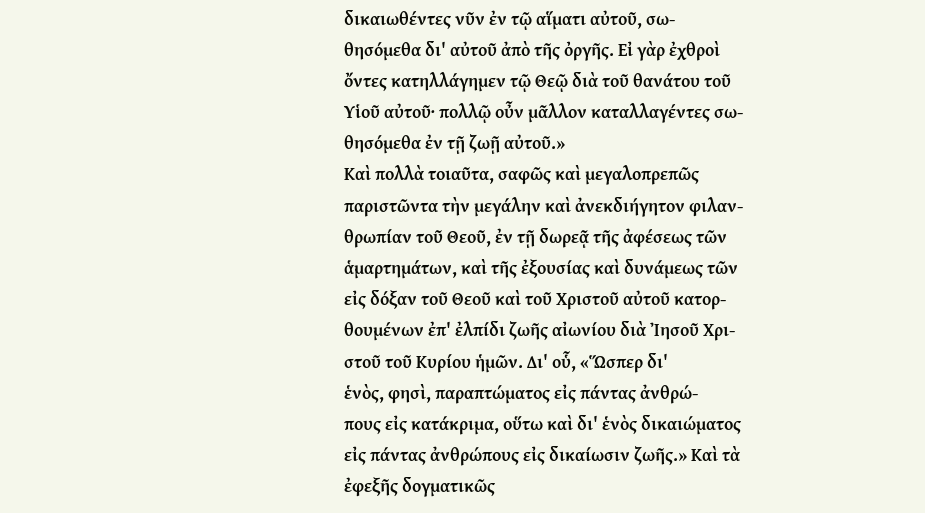δικαιωθέντες νῦν ἐν τῷ αἵματι αὐτοῦ, σω-
θησόμεθα δι' αὐτοῦ ἀπὸ τῆς ὀργῆς. Εἰ γὰρ ἐχθροὶ
ὄντες κατηλλάγημεν τῷ Θεῷ διὰ τοῦ θανάτου τοῦ
Υἱοῦ αὐτοῦ· πολλῷ οὖν μᾶλλον καταλλαγέντες σω-
θησόμεθα ἐν τῇ ζωῇ αὐτοῦ.»
Καὶ πολλὰ τοιαῦτα, σαφῶς καὶ μεγαλοπρεπῶς
παριστῶντα τὴν μεγάλην καὶ ἀνεκδιήγητον φιλαν-
θρωπίαν τοῦ Θεοῦ, ἐν τῇ δωρεᾷ τῆς ἀφέσεως τῶν
ἁμαρτημάτων, καὶ τῆς ἐξουσίας καὶ δυνάμεως τῶν
εἰς δόξαν τοῦ Θεοῦ καὶ τοῦ Χριστοῦ αὐτοῦ κατορ-
θουμένων ἐπ' ἐλπίδι ζωῆς αἰωνίου διὰ Ἰησοῦ Χρι-
στοῦ τοῦ Κυρίου ἡμῶν. Δι' οὗ, «Ὥσπερ δι'
ἑνὸς, φησὶ, παραπτώματος εἰς πάντας ἀνθρώ-
πους εἰς κατάκριμα, οὕτω καὶ δι' ἑνὸς δικαιώματος
εἰς πάντας ἀνθρώπους εἰς δικαίωσιν ζωῆς.» Καὶ τὰ
ἐφεξῆς δογματικῶς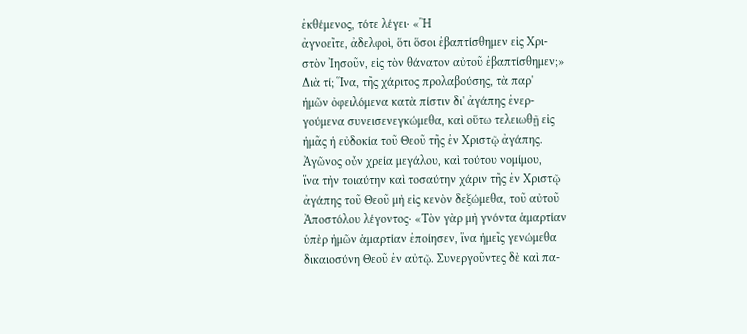ἐκθέμενος, τότε λέγει· «Ἢ
ἀγνοεῖτε, ἀδελφοὶ, ὅτι ὅσοι ἐβαπτίσθημεν εἰς Χρι-
στὸν Ἰησοῦν, εἰς τὸν θάνατον αὐτοῦ ἐβαπτίσθημεν;»
Διὰ τί; Ἵνα, τῆς χάριτος προλαβούσης, τὰ παρ'
ἡμῶν ὀφειλόμενα κατὰ πίστιν δι' ἀγάπης ἐνερ-
γούμενα συνεισενεγκώμεθα, καὶ οὕτω τελειωθῇ εἰς
ἡμᾶς ἡ εὐδοκία τοῦ Θεοῦ τῆς ἐν Χριστῷ ἀγάπης.
Ἀγῶνος οὖν χρεία μεγάλου, καὶ τούτου νομίμου,
ἵνα τὴν τοιαύτην καὶ τοσαύτην χάριν τῆς ἐν Χριστῷ
ἀγάπης τοῦ Θεοῦ μὴ εἰς κενὸν δεξώμεθα, τοῦ αὐτοῦ
Ἀποστόλου λέγοντος· «Τὸν γὰρ μὴ γνόντα ἁμαρτίαν
ὑπὲρ ἡμῶν ἁμαρτίαν ἐποίησεν, ἵνα ἡμεῖς γενώμεθα
δικαιοσύνη Θεοῦ ἐν αὐτῷ. Συνεργοῦντες δὲ καὶ πα-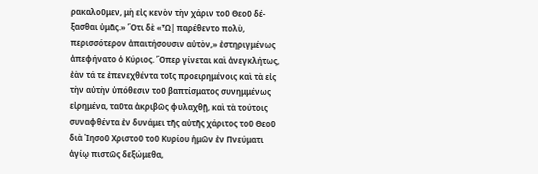ρακαλοῦμεν, μὴ εἰς κενὸν τὴν χάριν τοῦ Θεοῦ δέ-
ξασθαι ὑμᾶς.» Ὅτι δὲ «Ὧ| παρέθεντο πολὺ,
περισσότερον ἀπαιτήσουσιν αὐτὸν,» ἐστηριγμένως
ἀπεφήνατο ὁ Κύριος. Ὅπερ γίνεται καὶ ἀνεγκλήτως,
ἐὰν τά τε ἐπενεχθέντα τοῖς προειρημένοις καὶ τὰ εἰς
τὴν αὐτὴν ὑπόθεσιν τοῦ βαπτίσματος συνημμένως
εἰρημένα, ταῦτα ἀκριβῶς φυλαχθῇ, καὶ τὰ τούτοις
συναφθέντα ἐν δυνάμει τῆς αὐτῆς χάριτος τοῦ Θεοῦ
διὰ Ἰησοῦ Χριστοῦ τοῦ Κυρίου ἡμῶν ἐν Πνεύματι
ἁγίῳ πιστῶς δεξώμεθα,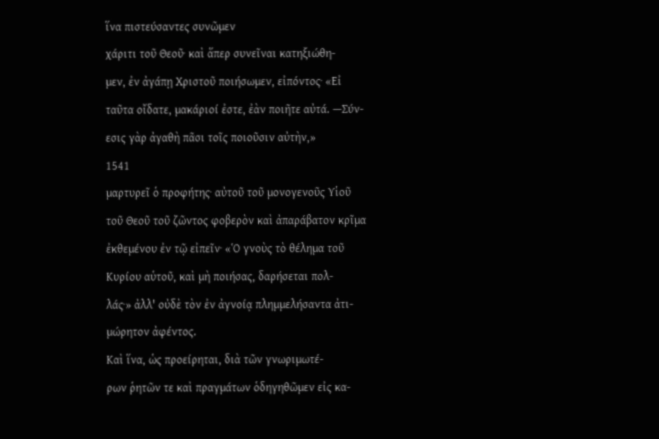ἵνα πιστεύσαντες συνῶμεν
χάριτι τοῦ Θεοῦ· καὶ ἅπερ συνεῖναι κατηξιώθη-
μεν, ἐν ἀγάπῃ Χριστοῦ ποιήσωμεν, εἰπόντος· «Εἰ
ταῦτα οἴδατε, μακάριοί ἐστε, ἐὰν ποιῆτε αὐτά. —Σύν-
εσις γὰρ ἀγαθὴ πᾶσι τοῖς ποιοῦσιν αὐτὴν,»
1541
μαρτυρεῖ ὁ προφήτης· αὐτοῦ τοῦ μονογενοῦς Υἱοῦ
τοῦ Θεοῦ τοῦ ζῶντος φοβερὸν καὶ ἀπαράβατον κρῖμα
ἐκθεμένου ἐν τῷ εἰπεῖν· «Ὁ γνοὺς τὸ θέλημα τοῦ
Κυρίου αὑτοῦ, καὶ μὴ ποιήσας, δαρήσεται πολ-
λάς·» ἀλλ' οὐδὲ τὸν ἐν ἀγνοίᾳ πλημμελήσαντα ἀτι-
μώρητον ἀφέντος.
Καὶ ἵνα, ὡς προείρηται, διὰ τῶν γνωριμωτέ-
ρων ῥητῶν τε καὶ πραγμάτων ὁδηγηθῶμεν εἰς κα-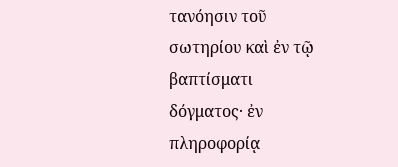τανόησιν τοῦ σωτηρίου καὶ ἐν τῷ βαπτίσματι
δόγματος· ἐν πληροφορίᾳ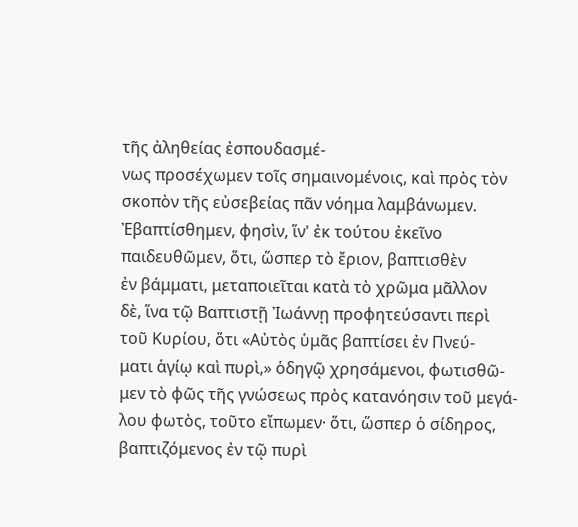τῆς ἀληθείας ἐσπουδασμέ-
νως προσέχωμεν τοῖς σημαινομένοις, καὶ πρὸς τὸν
σκοπὸν τῆς εὐσεβείας πᾶν νόημα λαμβάνωμεν.
Ἐβαπτίσθημεν, φησὶν, ἵν' ἐκ τούτου ἐκεῖνο
παιδευθῶμεν, ὅτι, ὥσπερ τὸ ἔριον, βαπτισθὲν
ἐν βάμματι, μεταποιεῖται κατὰ τὸ χρῶμα μᾶλλον
δὲ, ἵνα τῷ Βαπτιστῇ Ἰωάννῃ προφητεύσαντι περὶ
τοῦ Κυρίου, ὅτι «Αὐτὸς ὑμᾶς βαπτίσει ἐν Πνεύ-
ματι ἁγίῳ καὶ πυρὶ,» ὁδηγῷ χρησάμενοι, φωτισθῶ-
μεν τὸ φῶς τῆς γνώσεως πρὸς κατανόησιν τοῦ μεγά-
λου φωτὸς, τοῦτο εἴπωμεν· ὅτι, ὥσπερ ὁ σίδηρος,
βαπτιζόμενος ἐν τῷ πυρὶ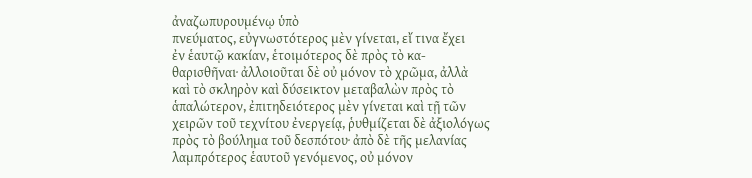ἀναζωπυρουμένῳ ὑπὸ
πνεύματος, εὐγνωστότερος μὲν γίνεται, εἴ τινα ἔχει
ἐν ἑαυτῷ κακίαν, ἑτοιμότερος δὲ πρὸς τὸ κα-
θαρισθῆναι· ἀλλοιοῦται δὲ οὐ μόνον τὸ χρῶμα, ἀλλὰ
καὶ τὸ σκληρὸν καὶ δύσεικτον μεταβαλὼν πρὸς τὸ
ἁπαλώτερον, ἐπιτηδειότερος μὲν γίνεται καὶ τῇ τῶν
χειρῶν τοῦ τεχνίτου ἐνεργείᾳ, ῥυθμίζεται δὲ ἀξιολόγως
πρὸς τὸ βούλημα τοῦ δεσπότου· ἀπὸ δὲ τῆς μελανίας
λαμπρότερος ἑαυτοῦ γενόμενος, οὐ μόνον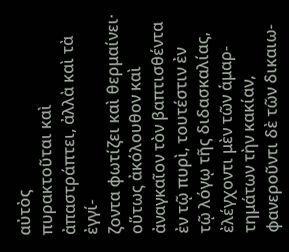αὐτὸς
πυρακτοῦται καὶ ἀπαστράπτει, ἀλλὰ καὶ τὰ ἐγγί-
ζοντα φωτίζει καὶ θερμαίνει· οὕτως ἀκόλουθον καὶ
ἀναγκαῖον τὸν βαπτισθέντα ἐν τῷ πυρὶ, τουτέστιν ἐν
τῷ λόγῳ τῆς διδασκαλίας, ἐλέγχοντι μὲν τῶν ἁμαρ-
τημάτων τὴν κακίαν, φανεροῦντι δὲ τῶν δικαιω-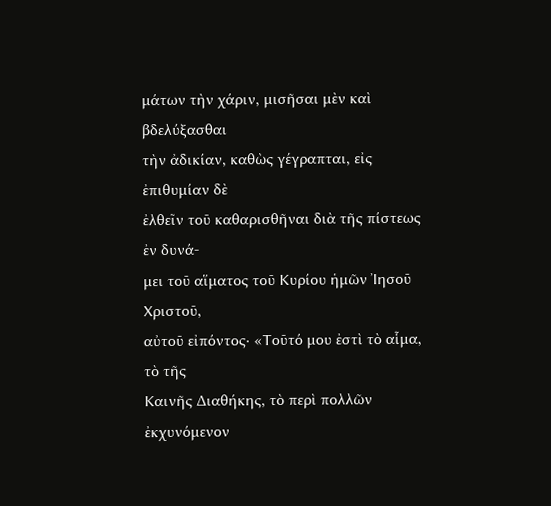μάτων τὴν χάριν, μισῆσαι μὲν καὶ βδελύξασθαι
τὴν ἀδικίαν, καθὼς γέγραπται, εἰς ἐπιθυμίαν δὲ
ἐλθεῖν τοῦ καθαρισθῆναι διὰ τῆς πίστεως ἐν δυνά-
μει τοῦ αἵματος τοῦ Κυρίου ἡμῶν Ἰησοῦ Χριστοῦ,
αὐτοῦ εἰπόντος· «Τοῦτό μου ἐστὶ τὸ αἷμα, τὸ τῆς
Καινῆς Διαθήκης, τὸ περὶ πολλῶν ἐκχυνόμενον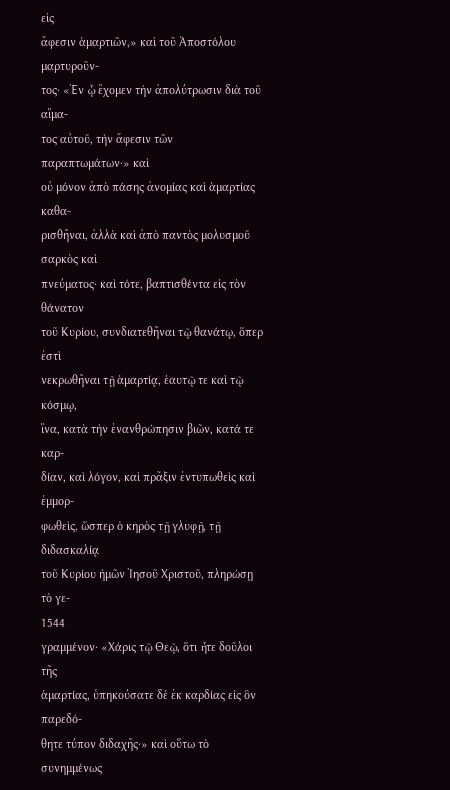εἰς
ἄφεσιν ἁμαρτιῶν,» καὶ τοῦ Ἀποστόλου μαρτυροῦν-
τος· «Ἐν ᾧ ἔχομεν τὴν ἀπολύτρωσιν διὰ τοῦ αἵμα-
τος αὐτοῦ, τὴν ἄφεσιν τῶν παραπτωμάτων·» καὶ
οὐ μόνον ἀπὸ πάσης ἀνομίας καὶ ἁμαρτίας καθα-
ρισθῆναι, ἀλλὰ καὶ ἀπὸ παντὸς μολυσμοῦ σαρκὸς καὶ
πνεύματος· καὶ τότε, βαπτισθέντα εἰς τὸν θάνατον
τοῦ Κυρίου, συνδιατεθῆναι τῷ θανάτῳ, ὅπερ ἐστὶ
νεκρωθῆναι τῇ ἁμαρτίᾳ, ἑαυτῷ τε καὶ τῷ κόσμῳ,
ἵνα, κατὰ τὴν ἐνανθρώπησιν βιῶν, κατά τε καρ-
δίαν, καὶ λόγον, καὶ πρᾶξιν ἐντυπωθεὶς καὶ ἐμμορ-
φωθεὶς, ὥσπερ ὁ κηρὸς τῇ γλυφῇ, τῇ διδασκαλίᾳ
τοῦ Κυρίου ἡμῶν Ἰησοῦ Χριστοῦ, πληρώσῃ τὸ γε-
1544
γραμμένον· «Χάρις τῷ Θεῷ, ὅτι ἦτε δοῦλοι τῆς
ἁμαρτίας, ὑπηκούσατε δὲ ἐκ καρδίας εἰς ὃν παρεδό-
θητε τύπον διδαχῆς·» καὶ οὕτω τὸ συνημμένως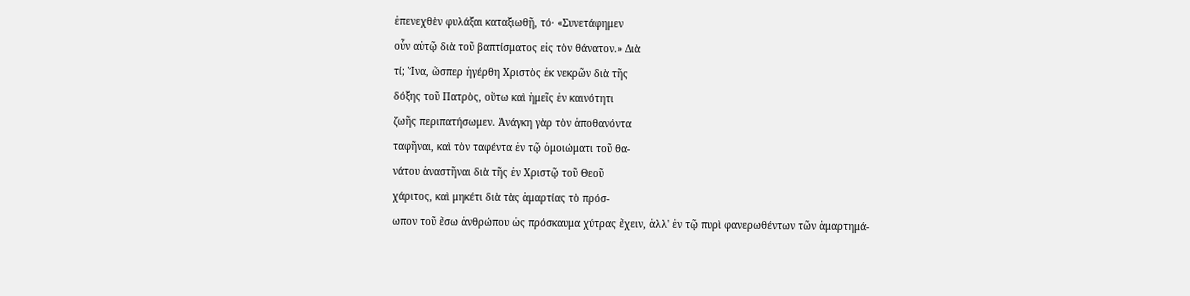ἐπενεχθὲν φυλάξαι καταξιωθῇ, τό· «Συνετάφημεν
οὖν αὐτῷ διὰ τοῦ βαπτίσματος εἰς τὸν θάνατον.» Διὰ
τί; Ἵνα, ὥσπερ ἠγέρθη Χριστὸς ἐκ νεκρῶν διὰ τῆς
δόξης τοῦ Πατρὸς, οὕτω καὶ ἡμεῖς ἐν καινότητι
ζωῆς περιπατήσωμεν. Ἀνάγκη γὰρ τὸν ἀποθανόντα
ταφῆναι, καὶ τὸν ταφέντα ἐν τῷ ὁμοιώματι τοῦ θα-
νάτου ἀναστῆναι διὰ τῆς ἐν Χριστῷ τοῦ Θεοῦ
χάριτος, καὶ μηκέτι διὰ τὰς ἁμαρτίας τὸ πρόσ-
ωπον τοῦ ἔσω ἀνθρώπου ὡς πρόσκαυμα χύτρας ἔχειν, ἀλλ' ἐν τῷ πυρὶ φανερωθέντων τῶν ἁμαρτημά-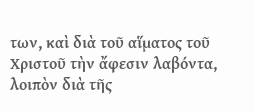των, καὶ διὰ τοῦ αἵματος τοῦ Χριστοῦ τὴν ἄφεσιν λαβόντα, λοιπὸν διὰ τῆς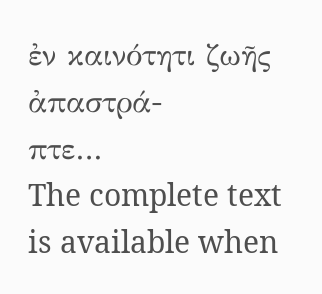ἐν καινότητι ζωῆς ἀπαστρά-
πτε…
The complete text is available when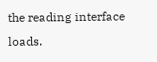the reading interface loads.